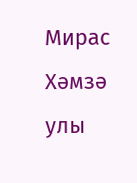Мирас Хәмзә улы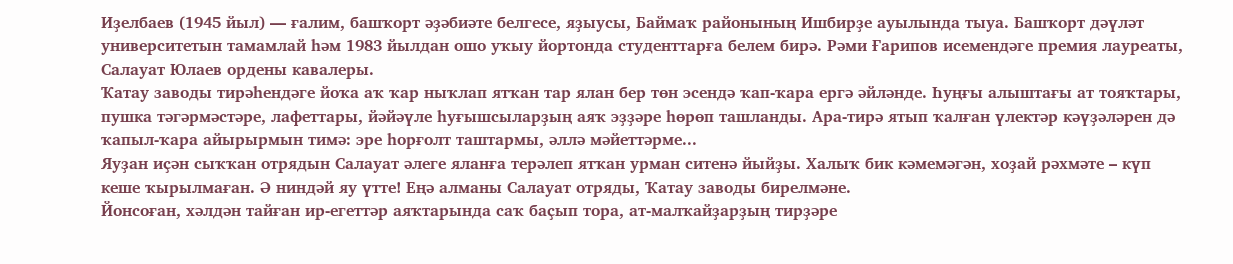Иҙелбаев (1945 йыл) — ғалим, башҡорт әҙәбиәте белгесе, яҙыусы, Баймаҡ районының Ишбирҙе ауылында тыуа. Башҡорт дәүләт университетын тамамлай һәм 1983 йылдан ошо уҡыу йортонда студенттарға белем бирә. Рәми Ғарипов исемендәге премия лауреаты, Салауат Юлаев ордены кавалеры.
Ҡатау заводы тирәһендәге йоҡа аҡ ҡар ныҡлап ятҡан тар ялан бер төн эсендә ҡап-ҡара ергә әйләнде. Һуңғы алыштағы ат тояҡтары, пушка тәгәрмәстәре, лафеттары, йәйәүле һуғышсыларҙың аяҡ эҙҙәре һөрөп ташланды. Ара-тирә ятып ҡалған үлектәр кәүҙәләрен дә ҡапыл-ҡара айырырмын тимә: эре һорғолт таштармы, әллә мәйеттәрме...
Яуҙан иҫән сыҡҡан отрядын Салауат әлеге яланға терәлеп ятҡан урман ситенә йыйҙы. Халыҡ бик кәмемәгән, хоҙай рәхмәте – күп кеше ҡырылмаған. Ә ниндәй яу үтте! Еңә алманы Салауат отряды, Ҡатау заводы бирелмәне.
Йонсоған, хәлдән тайған ир-егеттәр аяҡтарында саҡ баҫып тора, ат-малҡайҙарҙың тирҙәре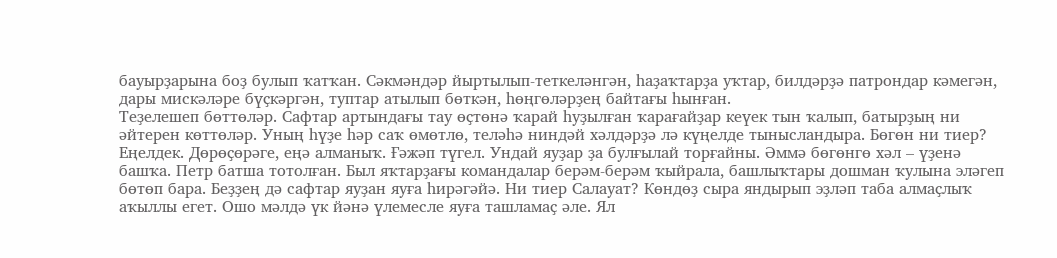бауырҙарына боҙ булып ҡатҡан. Сәкмәндәр йыртылып-теткеләнгән, һаҙаҡтарҙа уҡтар, билдәрҙә патрондар кәмегән, дары мискәләре бүҫкәргән, туптар атылып бөткән, һөңгөләрҙең байтағы һынған.
Теҙелешеп бөттөләр. Сафтар артындағы тау өҫтөнә ҡарай һуҙылған ҡарағайҙар кеүек тын ҡалып, батырҙың ни әйтерен көттөләр. Уның һүҙе һәр саҡ өмөтлө, теләһә ниндәй хәлдәрҙә лә күңелде тынысландыра. Бөгөн ни тиер? Еңелдек. Дөрөҫөрәге, еңә алманыҡ. Ғәжәп түгел. Ундай яуҙар ҙа булғылай торғайны. Әммә бөгөнгө хәл – үҙенә башҡа. Петр батша тотолған. Был яҡтарҙағы командалар берәм-берәм ҡыйрала, башлыҡтары дошман ҡулына эләгеп бөтөп бара. Беҙҙең дә сафтар яуҙан яуға һирәгәйә. Ни тиер Салауат? Көндөҙ сыра яндырып эҙләп таба алмаҫлыҡ аҡыллы егет. Ошо мәлдә үк йәнә үлемесле яуға ташламаҫ әле. Ял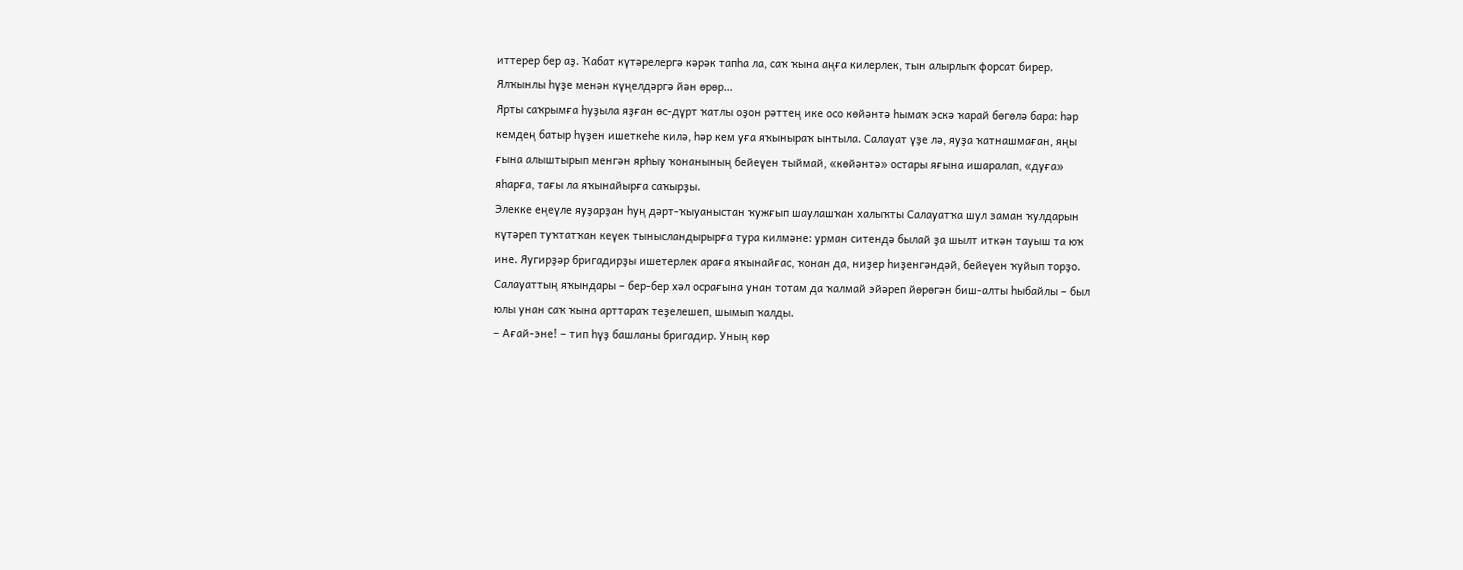иттерер бер аҙ. Ҡабат күтәрелергә кәрәк тапһа ла, саҡ ҡына аңға килерлек, тын алырлыҡ форсат бирер. Ялҡынлы һүҙе менән күңелдәргә йән өрөр...
Ярты саҡрымға һуҙыла яҙған өс-дүрт ҡатлы оҙон рәттең ике осо көйәнтә һымаҡ эскә ҡарай бөгөлә бара: һәр кемдең батыр һүҙен ишеткеһе килә, һәр кем уға яҡыныраҡ ынтыла. Салауат үҙе лә, яуҙа ҡатнашмаған, яңы ғына алыштырып менгән ярһыу ҡонанының бейеүен тыймай, «көйәнтә» остары яғына ишаралап, «дуға» яһарға, тағы ла яҡынайырға саҡырҙы.
Элекке еңеүле яуҙарҙан һуң дәрт-ҡыуаныстан ҡужғып шаулашҡан халыҡты Салауатҡа шул заман ҡулдарын күтәреп туҡтатҡан кеүек тынысландырырға тура килмәне: урман ситендә былай ҙа шылт иткән тауыш та юҡ ине. Яугирҙәр бригадирҙы ишетерлек араға яҡынайғас, ҡонан да, ниҙер һиҙенгәндәй, бейеүен ҡуйып торҙо. Салауаттың яҡындары – бер-бер хәл осрағына унан тотам да ҡалмай эйәреп йөрөгән биш-алты һыбайлы – был юлы унан саҡ ҡына арттараҡ теҙелешеп, шымып ҡалды.
– Ағай-эне! – тип һүҙ башланы бригадир. Уның көр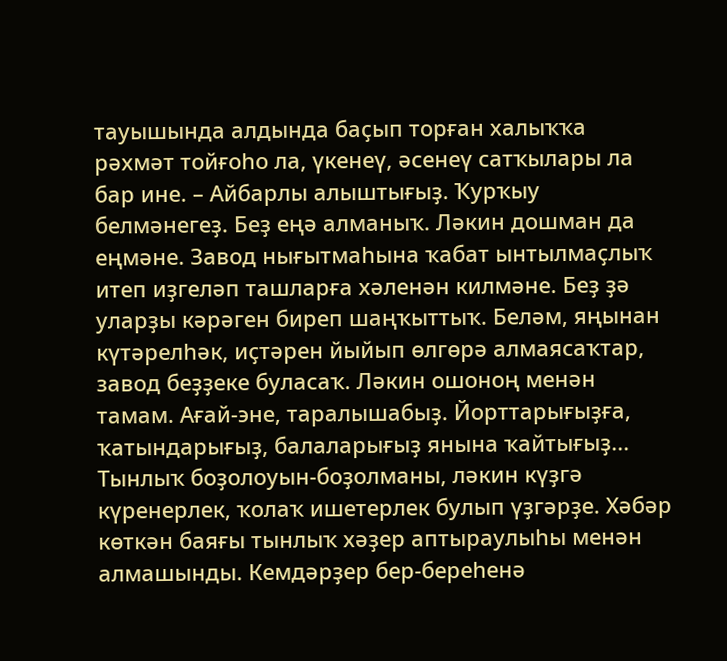тауышында алдында баҫып торған халыҡҡа рәхмәт тойғоһо ла, үкенеү, әсенеү сатҡылары ла бар ине. – Айбарлы алыштығыҙ. Ҡурҡыу белмәнегеҙ. Беҙ еңә алманыҡ. Ләкин дошман да еңмәне. Завод нығытмаһына ҡабат ынтылмаҫлыҡ итеп иҙгеләп ташларға хәленән килмәне. Беҙ ҙә уларҙы кәрәген биреп шаңҡыттыҡ. Беләм, яңынан күтәрелһәк, иҫтәрен йыйып өлгөрә алмаясаҡтар, завод беҙҙеке буласаҡ. Ләкин ошоноң менән тамам. Ағай-эне, таралышабыҙ. Йорттарығыҙға, ҡатындарығыҙ, балаларығыҙ янына ҡайтығыҙ...
Тынлыҡ боҙолоуын-боҙолманы, ләкин күҙгә күренерлек, ҡолаҡ ишетерлек булып үҙгәрҙе. Хәбәр көткән баяғы тынлыҡ хәҙер аптыраулыһы менән алмашынды. Кемдәрҙер бер-береһенә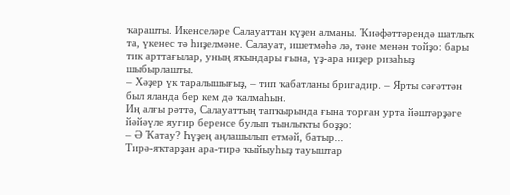ҡарашты. Икенселәре Салауаттан күҙен алманы. Ҡиәфәттәрендә шатлыҡ та, үкенес тә һиҙелмәне. Салауат, ишетмәһә лә, тәне менән тойҙо: бары тик арттағылар, уның яҡындары ғына, үҙ-ара ниҙер ризаһыҙ шыбырлашты.
– Хәҙер үк таралышығыҙ, – тип ҡабатланы бригадир. – Ярты сәғәттән был яланда бер кем дә ҡалмаһын.
Иң алғы рәттә, Салауаттың тапҡырында ғына торған урта йәштәрҙәге йәйәүле яугир беренсе булып тынлыҡты боҙҙо:
– Ә Ҡатау? Һүҙең аңлашылып етмәй, батыр...
Тирә-яҡтарҙан ара-тирә ҡыйыуһыҙ тауыштар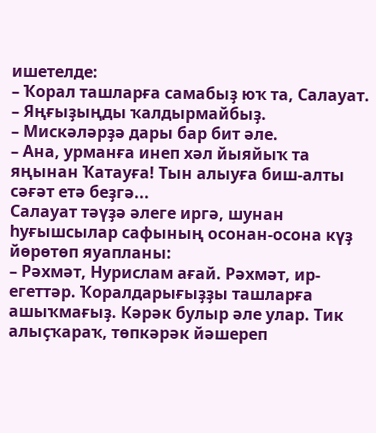ишетелде:
– Ҡорал ташларға самабыҙ юҡ та, Салауат.
– Яңғыҙыңды ҡалдырмайбыҙ.
– Мискәләрҙә дары бар бит әле.
– Ана, урманға инеп хәл йыяйыҡ та яңынан Ҡатауға! Тын алыуға биш-алты сәғәт етә беҙгә...
Салауат тәүҙә әлеге иргә, шунан һуғышсылар сафының осонан-осона күҙ йөрөтөп яуапланы:
– Рәхмәт, Нурислам ағай. Рәхмәт, ир-егеттәр. Ҡоралдарығыҙҙы ташларға ашыҡмағыҙ. Кәрәк булыр әле улар. Тик алыҫҡараҡ, төпкәрәк йәшереп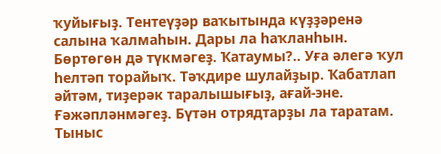ҡуйығыҙ. Тентеүҙәр ваҡытында күҙҙәренә салына ҡалмаһын. Дары ла һаҡланһын. Бөртөгөн дә түкмәгеҙ. Ҡатаумы?.. Уға әлегә ҡул һелтәп торайыҡ. Тәҡдире шулайҙыр. Ҡабатлап әйтәм, тиҙерәк таралышығыҙ, ағай-эне. Ғәжәпләнмәгеҙ. Бүтән отрядтарҙы ла таратам. Тыныс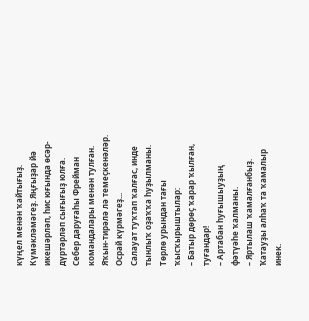күңел менән ҡайтығыҙ. Күмәкләмәгеҙ. Яңғыҙар йә икешәрләп, һис юғында өсәр-дүртәрләп сығығыҙ юлға. Себер даруғаһы Фрейман командалары менән тулған. Яҡын-тирәлә лә темеҫкенәләр. Осрай күрмәгеҙ...
Салауат туҡтап ҡалғас, инде тынлыҡ оҙаҡҡа һуҙылманы. Төрлө урындан тағы ҡысҡырыштылар:
– Батыр дөрөҫ ҡарар ҡылған, туғандар!
– Артабан һуғышыуҙың фәтүәһе ҡалманы.
– Яртылаш ҡамалғанбыҙ. Ҡатауҙы алһаҡ та ҡамалыр инек.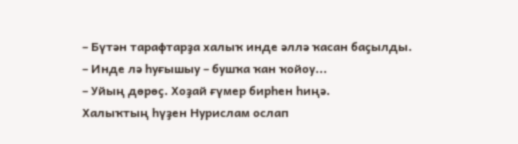– Бүтән тарафтарҙа халыҡ инде әллә ҡасан баҫылды.
– Инде лә һуғышыу – бушҡа ҡан ҡойоу...
– Уйың дөрөҫ. Хоҙай ғүмер бирһен һиңә.
Халыҡтың һүҙен Нурислам ослап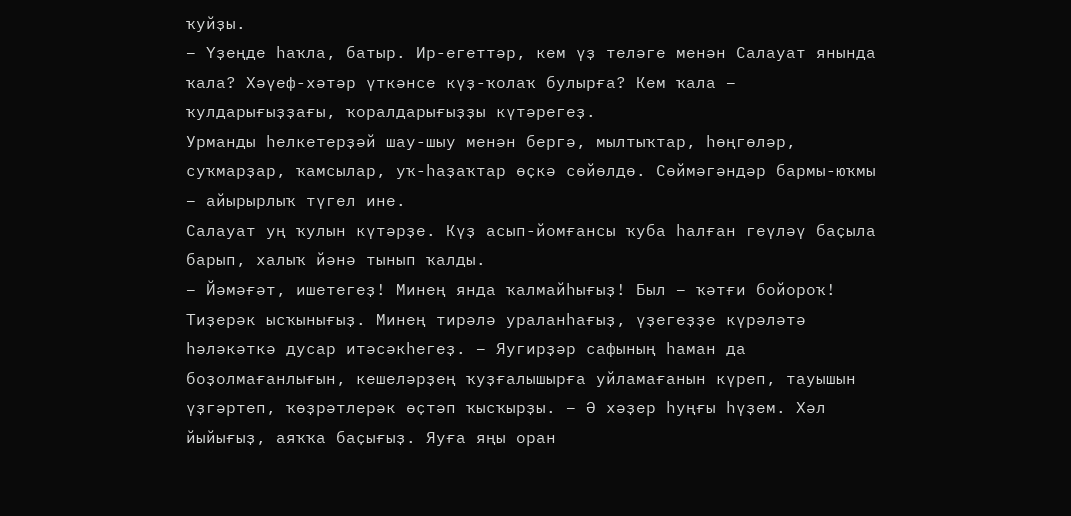ҡуйҙы.
– Үҙеңде һаҡла, батыр. Ир-егеттәр, кем үҙ теләге менән Салауат янында ҡала? Хәүеф-хәтәр үткәнсе күҙ-ҡолаҡ булырға? Кем ҡала – ҡулдарығыҙҙағы, ҡоралдарығыҙҙы күтәрегеҙ.
Урманды һелкетерҙәй шау-шыу менән бергә, мылтыҡтар, һөңгөләр, суҡмарҙар, ҡамсылар, уҡ-һаҙаҡтар өҫкә сөйөлдө. Сөймәгәндәр бармы-юҡмы – айырырлыҡ түгел ине.
Салауат уң ҡулын күтәрҙе. Күҙ асып-йомғансы ҡуба һалған геүләү баҫыла барып, халыҡ йәнә тынып ҡалды.
– Йәмәғәт, ишетегеҙ! Минең янда ҡалмайһығыҙ! Был – ҡәтғи бойороҡ! Тиҙерәк ысҡынығыҙ. Минең тирәлә ураланһағыҙ, үҙегеҙҙе күрәләтә һәләкәткә дусар итәсәкһегеҙ. – Яугирҙәр сафының һаман да боҙолмағанлығын, кешеләрҙең ҡуҙғалышырға уйламағанын күреп, тауышын үҙгәртеп, ҡөҙрәтлерәк өҫтәп ҡысҡырҙы. – Ә хәҙер һуңғы һүҙем. Хәл йыйығыҙ, аяҡҡа баҫығыҙ. Яуға яңы оран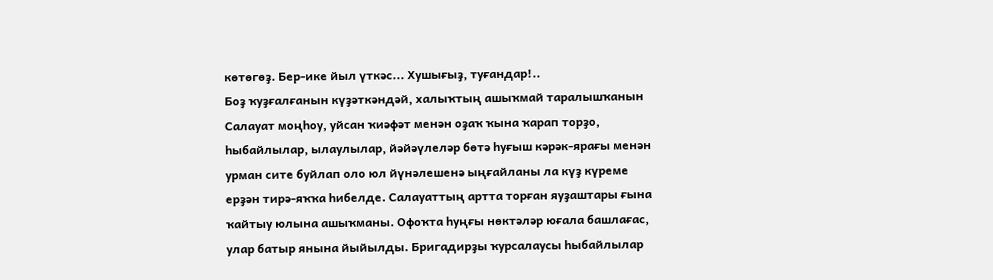көтөгөҙ. Бер-ике йыл үткәс... Хушығыҙ, туғандар!..
Боҙ ҡуҙғалғанын күҙәткәндәй, халыҡтың ашыҡмай таралышҡанын Салауат моңһоу, уйсан ҡиәфәт менән оҙаҡ ҡына ҡарап торҙо, һыбайлылар, ылаулылар, йәйәүлеләр бөтә һуғыш кәрәк-ярағы менән урман сите буйлап оло юл йүнәлешенә ыңғайланы ла күҙ күреме ерҙән тирә-яҡҡа һибелде. Салауаттың артта торған яуҙаштары ғына ҡайтыу юлына ашыҡманы. Офоҡта һуңғы нөктәләр юғала башлағас, улар батыр янына йыйылды. Бригадирҙы ҡурсалаусы һыбайлылар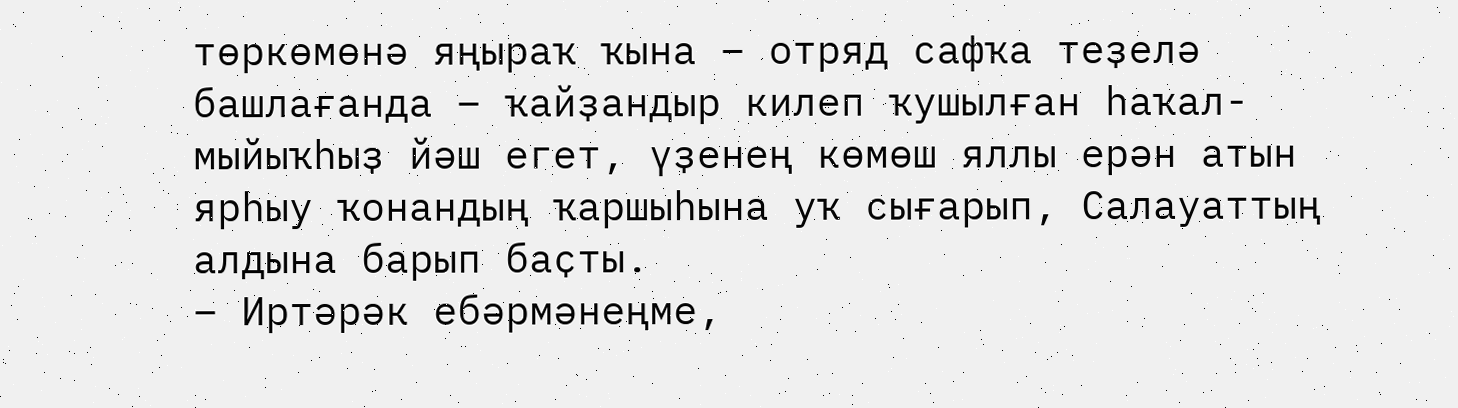төркөмөнә яңыраҡ ҡына – отряд сафҡа теҙелә башлағанда – ҡайҙандыр килеп ҡушылған һаҡал-мыйыҡһыҙ йәш егет, үҙенең көмөш яллы ерән атын ярһыу ҡонандың ҡаршыһына уҡ сығарып, Салауаттың алдына барып баҫты.
– Иртәрәк ебәрмәнеңме,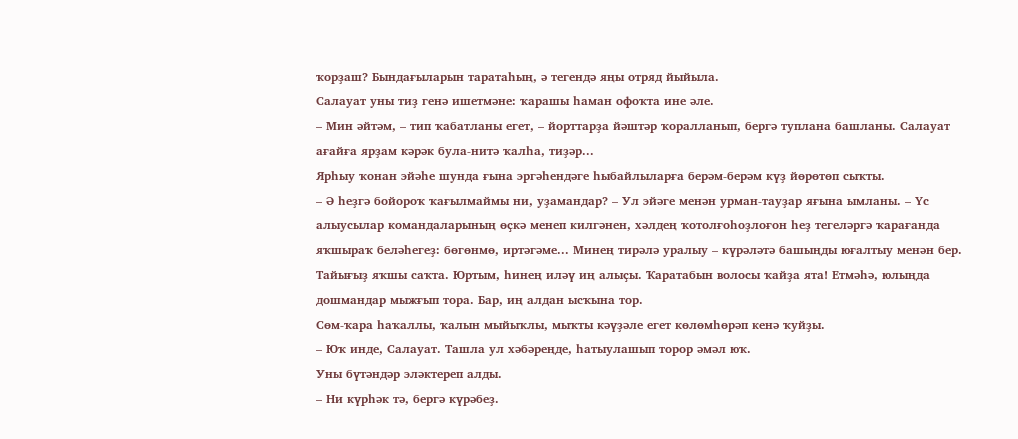ҡорҙаш? Бындағыларын таратаһың, ә тегендә яңы отряд йыйыла.
Салауат уны тиҙ генә ишетмәне: ҡарашы һаман офоҡта ине әле.
– Мин әйтәм, – тип ҡабатланы егет, – йорттарҙа йәштәр ҡоралланып, бергә туплана башланы. Салауат ағайға ярҙам кәрәк була-нитә ҡалһа, тиҙәр...
Ярһыу ҡонан эйәһе шунда ғына эргәһендәге һыбайлыларға берәм-берәм күҙ йөрөтөп сыҡты.
– Ә һеҙгә бойороҡ ҡағылмаймы ни, уҙамандар? – Ул эйәге менән урман-тауҙар яғына ымланы. – Үс алыусылар командаларының өҫкә менеп килгәнен, хәлдең ҡотолғоһоҙлоғон һеҙ тегеләргә ҡарағанда яҡшыраҡ беләһегеҙ: бөгөнмө, иртәгәме... Минең тирәлә уралыу – күрәләтә башыңды юғалтыу менән бер. Тайығыҙ яҡшы саҡта. Юртым, һинең иләү иң алыҫы. Ҡаратабын волосы ҡайҙа ята! Етмәһә, юлыңда дошмандар мыжғып тора. Бар, иң алдан ысҡына тор.
Сөм-ҡара һаҡаллы, ҡалын мыйыҡлы, мыҡты кәүҙәле егет көлөмһөрәп кенә ҡуйҙы.
– Юҡ инде, Салауат. Ташла ул хәбәреңде, һатыулашып торор әмәл юҡ.
Уны бүтәндәр эләктереп алды.
– Ни күрһәк тә, бергә күрәбеҙ.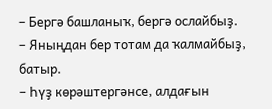– Бергә башланыҡ, бергә ослайбыҙ.
– Яныңдан бер тотам да ҡалмайбыҙ, батыр.
– Һүҙ көрәштергәнсе, алдағын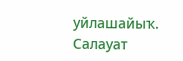уйлашайыҡ.
Салауат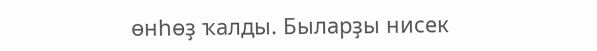өнһөҙ ҡалды. Быларҙы нисек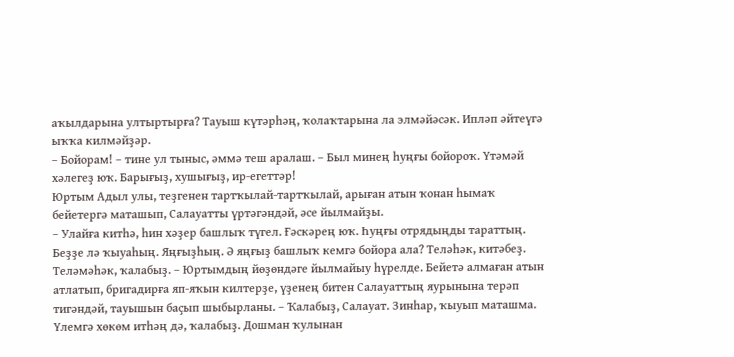аҡылдарына ултыртырға? Тауыш күтәрһәң, ҡолаҡтарына ла элмәйәсәк. Ипләп әйтеүгә ыҡҡа килмәйҙәр.
– Бойорам! – тине ул тыныс, әммә теш аралаш. – Был минең һуңғы бойороҡ. Үтәмәй хәлегеҙ юҡ. Барығыҙ, хушығыҙ, ир-егеттәр!
Юртым Адыл улы, теҙгенен тартҡылай-тартҡылай, арыған атын ҡонан һымаҡ бейетергә маташып, Салауатты үртәгәндәй, әсе йылмайҙы.
– Улайға китһә, һин хәҙер башлыҡ түгел. Ғәскәрең юҡ. Һуңғы отрядыңды тараттың. Беҙҙе лә ҡыуаһың. Яңғыҙһың. Ә яңғыҙ башлыҡ кемгә бойора ала? Теләһәк, китәбеҙ. Теләмәһәк, ҡалабыҙ. – Юртымдың йөҙөндәге йылмайыу һүрелде. Бейетә алмаған атын атлатып, бригадирға яп-яҡын килтерҙе, үҙенең битен Салауаттың яурынына терәп тигәндәй, тауышын баҫып шыбырланы. – Ҡалабыҙ, Салауат. Зинһар, ҡыуып маташма. Үлемгә хөкөм итһәң дә, ҡалабыҙ. Дошман ҡулынан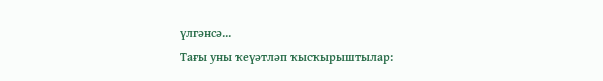үлгәнсә...
Тағы уны ҡеүәтләп ҡысҡырыштылар: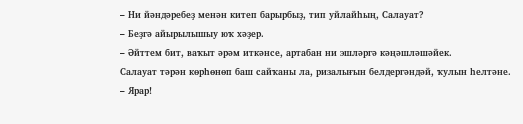– Ни йәндәребеҙ менән китеп барырбыҙ, тип уйлайһың, Салауат?
– Беҙгә айырылышыу юҡ хәҙер.
– Әйттем бит, ваҡыт әрәм иткәнсе, артабан ни эшләргә кәңәшләшәйек.
Салауат тәрән көрһөнөп баш сайҡаны ла, ризалығын белдергәндәй, ҡулын һелтәне.
– Ярар!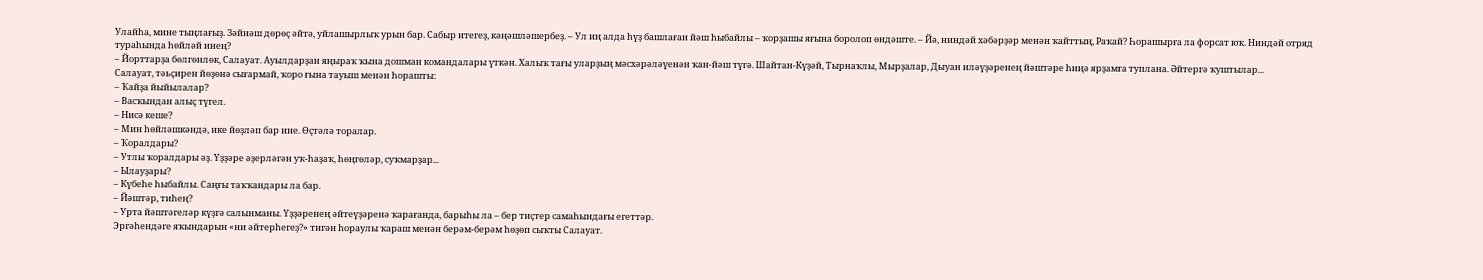Улайһа, мине тыңлағыҙ. Зәйнәш дөрөҫ әйтә, уйлашырлыҡ урын бар. Сабыр итегеҙ, кәңәшләшербеҙ. – Ул иң алда һүҙ башлаған йәш һыбайлы – ҡорҙашы яғына боролоп өндәште. – Йә, ниндәй хәбәрҙәр менән ҡайттың, Раҡай? Һорашырға ла форсат юҡ. Ниндәй отряд тураһында һөйләй инең?
– Йорттарҙа бөлгөнлөк, Салауат. Ауылдарҙан яңыраҡ ҡына дошман командалары үткән. Халыҡ тағы уларҙың мәсхәрәләүенән ҡан-йәш түгә. Шайтан-Күҙәй, Тырнаҡлы, Мырҙалар, Дыуан иләүҙәренең йәштәре һиңә ярҙамға туплана. Әйтергә ҡуштылар...
Салауат, тәьҫирен йөҙөнә сығармай, ҡоро ғына тауыш менән һорашты:
– Ҡайҙа йыйылалар?
– Васҡындан алыҫ түгел.
– Нисә кеше?
– Мин һөйләшкәндә, ике йөҙләп бар ине. Өҫтәлә торалар.
– Ҡоралдары?
– Утлы ҡоралдары әҙ. Үҙҙәре әҙерләгән уҡ-һаҙаҡ, һөңгөләр, суҡмарҙар...
– Ылауҙары?
– Күбеһе һыбайлы. Саңғы таҡҡандары ла бар.
– Йәштәр, тиһең?
– Урта йәштәгеләр күҙгә салынманы. Үҙҙәренең әйтеүҙәренә ҡарағанда, барыһы ла – бер тиҫтер самаһындағы егеттәр.
Эргәһендәге яҡындарын «ни әйтерһегеҙ?» тигән һораулы ҡараш менән берәм-берәм һөҙөп сыҡты Салауат.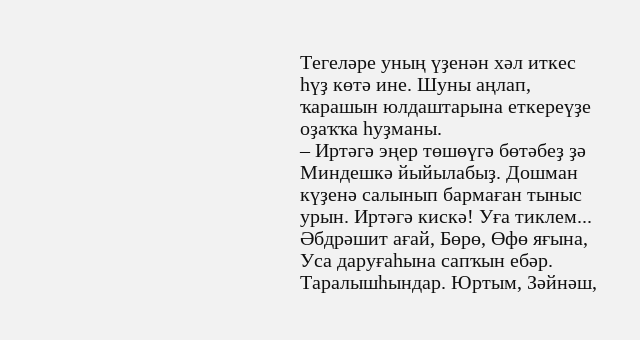Тегеләре уның үҙенән хәл иткес һүҙ көтә ине. Шуны аңлап, ҡарашын юлдаштарына еткереүҙе оҙаҡҡа һуҙманы.
– Иртәгә эңер төшөүгә бөтәбеҙ ҙә Миндешкә йыйылабыҙ. Дошман күҙенә салынып бармаған тыныс урын. Иртәгә кискә! Уға тиклем... Әбдрәшит ағай, Бөрө, Өфө яғына, Уса даруғаһына сапҡын ебәр. Таралышһындар. Юртым, Зәйнәш,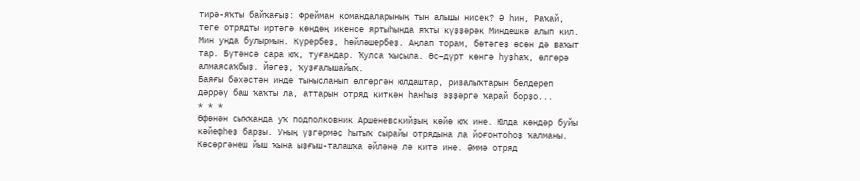тирә-яҡты байҡағыҙ: Фрейман командаларының тын алышы нисек? Ә һин, Раҡай, теге отрядты иртәгә көндөң икенсе яртыһында яҡты күҙҙәрәк Миндешкә алып кил. Мин унда булырмын. Күрербеҙ, һөйләшербеҙ. Аңлап торам, бөтәгеҙ өсөн дә ваҡыт тар. Бүтәнсә сара юҡ, туғандар. Ҡулса ҡыҫыла. Өс–дүрт көнгә һуҙһаҡ, өлгөрә алмаясаҡбыҙ. Йәгеҙ, ҡуҙғалышайыҡ.
Баяғы бәхәстән инде тынысланып өлгөргән юлдаштар, ризалыҡтарын белдереп дәррәү баш ҡаҡты ла, аттарын отряд киткән һанһыҙ эҙҙәргә ҡарай борҙо...
* * *
Өфөнән сыҡҡанда уҡ подполковник Аршеневскийҙың көйө юҡ ине. Юлда көндәр буйы кәйефһеҙ барҙы. Уның үҙгәрмәҫ һытыҡ сырайы отрядына ла йоғонтоһоҙ ҡалманы. Көсөргәнеш йыш ҡына ыҙғыш-талашҡа әйләнә лә китә ине. Әммә отряд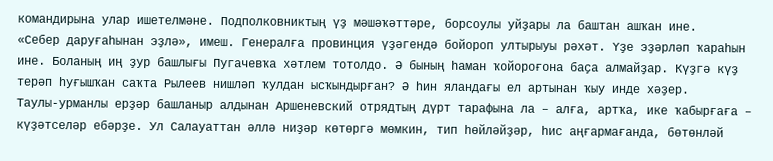командирына улар ишетелмәне. Подполковниктың үҙ мәшәҡәттәре, борсоулы уйҙары ла баштан ашҡан ине.
«Себер даруғаһынан эҙлә», имеш. Генералға провинция үҙәгендә бойороп ултырыуы рәхәт. Үҙе эҙәрләп ҡараһын ине. Боланың иң ҙур башлығы Пугачевҡа хәтлем тотолдо. Ә бының һаман ҡойороғона баҫа алмайҙар. Күҙгә күҙ терәп һуғышҡан саҡта Рылеев нишләп ҡулдан ысҡындырған? Ә һин яландағы ел артынан ҡыу инде хәҙер.
Таулы-урманлы ерҙәр башланыр алдынан Аршеневский отрядтың дүрт тарафына ла – алға, артҡа, ике ҡабырғаға – күҙәтселәр ебәрҙе. Ул Салауаттан әллә ниҙәр көтөргә мөмкин, тип һөйләйҙәр, һис аңғармағанда, бөтөнләй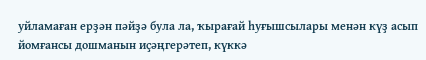уйламаған ерҙән пәйҙә була ла, ҡырағай һуғышсылары менән күҙ асып йомғансы дошманын иҫәңгерәтеп, күккә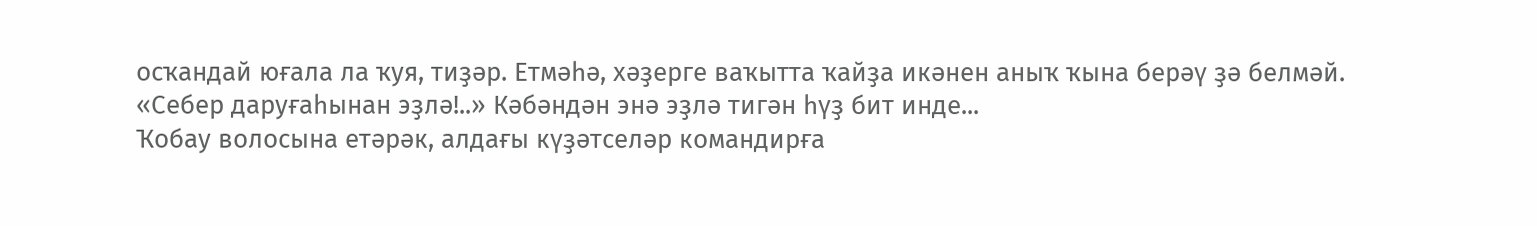осҡандай юғала ла ҡуя, тиҙәр. Етмәһә, хәҙерге ваҡытта ҡайҙа икәнен аныҡ ҡына берәү ҙә белмәй. «Себер даруғаһынан эҙлә!..» Кәбәндән энә эҙлә тигән һүҙ бит инде...
Ҡобау волосына етәрәк, алдағы күҙәтселәр командирға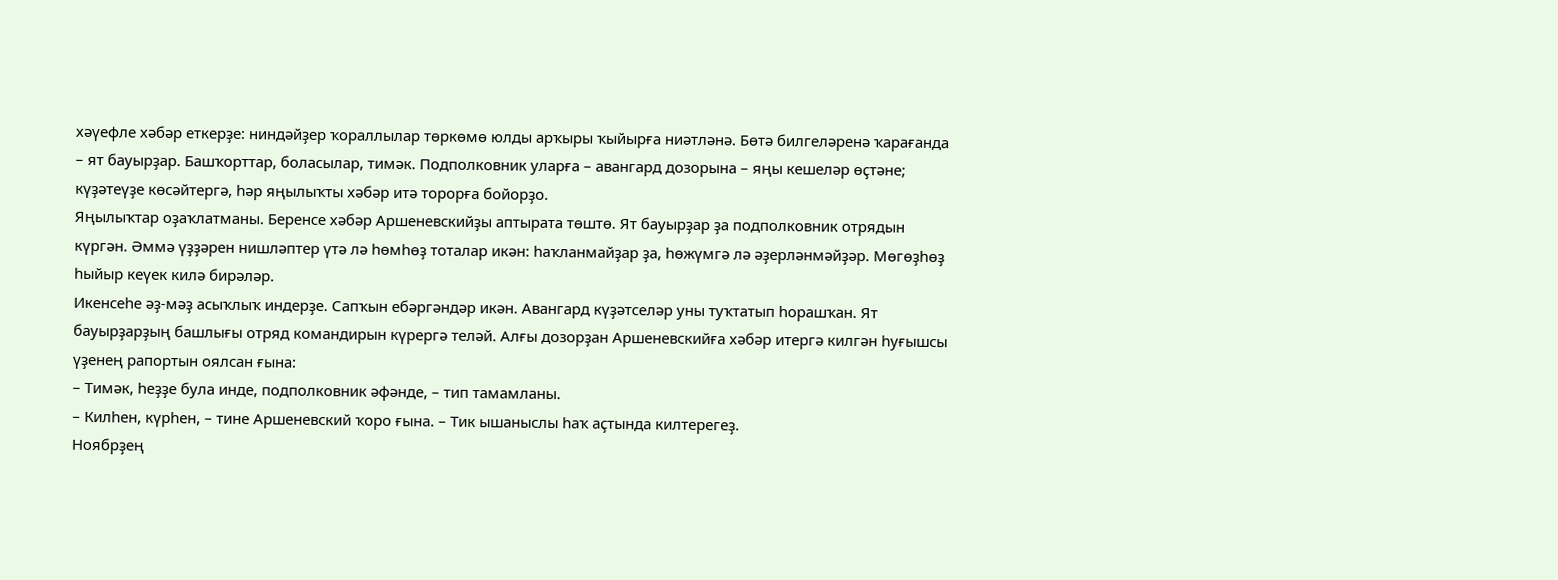хәүефле хәбәр еткерҙе: ниндәйҙер ҡораллылар төркөмө юлды арҡыры ҡыйырға ниәтләнә. Бөтә билгеләренә ҡарағанда – ят бауырҙар. Башҡорттар, боласылар, тимәк. Подполковник уларға – авангард дозорына – яңы кешеләр өҫтәне; күҙәтеүҙе көсәйтергә, һәр яңылыҡты хәбәр итә торорға бойорҙо.
Яңылыҡтар оҙаҡлатманы. Беренсе хәбәр Аршеневскийҙы аптырата төштө. Ят бауырҙар ҙа подполковник отрядын күргән. Әммә үҙҙәрен нишләптер үтә лә һөмһөҙ тоталар икән: һаҡланмайҙар ҙа, һөжүмгә лә әҙерләнмәйҙәр. Мөгөҙһөҙ һыйыр кеүек килә бирәләр.
Икенсеһе әҙ-мәҙ асыҡлыҡ индерҙе. Сапҡын ебәргәндәр икән. Авангард күҙәтселәр уны туҡтатып һорашҡан. Ят бауырҙарҙың башлығы отряд командирын күрергә теләй. Алғы дозорҙан Аршеневскийға хәбәр итергә килгән һуғышсы үҙенең рапортын оялсан ғына:
– Тимәк, һеҙҙе була инде, подполковник әфәнде, – тип тамамланы.
– Килһен, күрһен, – тине Аршеневский ҡоро ғына. – Тик ышаныслы һаҡ аҫтында килтерегеҙ.
Ноябрҙең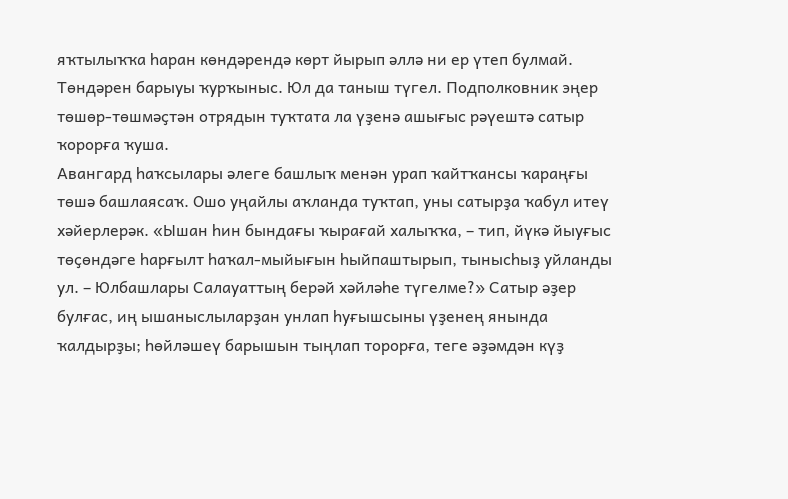яҡтылыҡҡа һаран көндәрендә көрт йырып әллә ни ер үтеп булмай. Төндәрен барыуы ҡурҡыныс. Юл да таныш түгел. Подполковник эңер төшөр-төшмәҫтән отрядын туҡтата ла үҙенә ашығыс рәүештә сатыр ҡорорға ҡуша.
Авангард һаҡсылары әлеге башлыҡ менән урап ҡайтҡансы ҡараңғы төшә башлаясаҡ. Ошо уңайлы аҡланда туҡтап, уны сатырҙа ҡабул итеү хәйерлерәк. «Ышан һин бындағы ҡырағай халыҡҡа, – тип, йүкә йыуғыс төҫөндәге һарғылт һаҡал-мыйығын һыйпаштырып, тынысһыҙ уйланды ул. – Юлбашлары Салауаттың берәй хәйләһе түгелме?» Сатыр әҙер булғас, иң ышаныслыларҙан унлап һуғышсыны үҙенең янында ҡалдырҙы; һөйләшеү барышын тыңлап торорға, теге әҙәмдән күҙ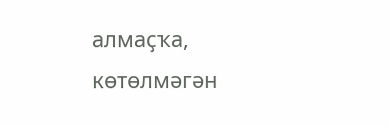алмаҫҡа, көтөлмәгән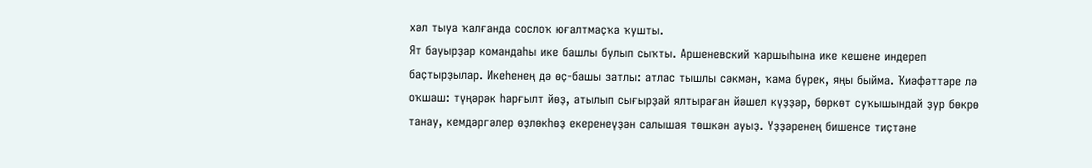хәл тыуа ҡалғанда сослоҡ юғалтмаҫҡа ҡушты.
Ят бауырҙар командаһы ике башлы булып сыҡты. Аршеневский ҡаршыһына ике кешене индереп баҫтырҙылар. Икеһенең дә өҫ-башы затлы: атлас тышлы сәкмән, ҡама бүрек, яңы быйма. Ҡиәфәттәре лә оҡшаш: түңәрәк һарғылт йөҙ, атылып сығырҙай ялтыраған йәшел күҙҙәр, бөркөт суҡышындай ҙур бөкрө танау, кемдәргәлер өҙлөкһөҙ екеренеүҙән салышая төшкән ауыҙ. Үҙҙәренең бишенсе тиҫтәне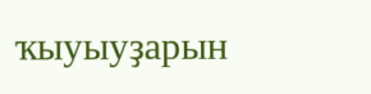ҡыуыуҙарын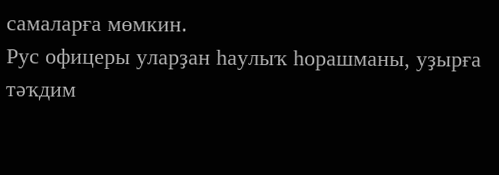самаларға мөмкин.
Рус офицеры уларҙан һаулыҡ һорашманы, уҙырға тәҡдим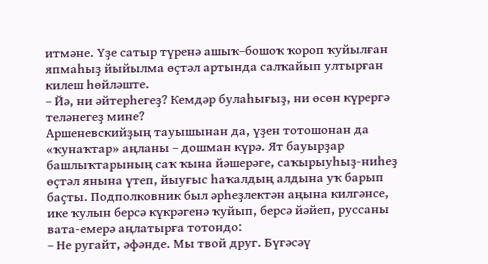итмәне. Үҙе сатыр түренә ашыҡ–бошоҡ ҡороп ҡуйылған япмаһыҙ йыйылма өҫтәл артында салҡайып ултырған килеш һөйләште.
– Йә, ни әйтерһегеҙ? Кемдәр булаһығыҙ, ни өсөн күрергә теләнегеҙ мине?
Аршеневскийҙың тауышынан да, үҙен тотошонан да «ҡунаҡтар» аңланы – дошман күрә. Ят бауырҙар башлыҡтарының саҡ ҡына йәшерәге, саҡырыуһыҙ-ниһеҙ өҫтәл янына үтеп, йыуғыс һаҡалдың алдына уҡ барып баҫты. Подполковник был әрһеҙлектән аңына килгәнсе, ике ҡулын берсә күкрәгенә ҡуйып, берсә йәйеп, руссаны вата-емерә аңлатырға тотондо:
– Не ругайт, әфәнде. Мы твой друг. Бүгәсәү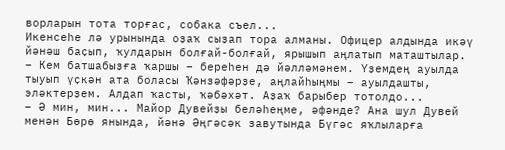ворларын тота торғас, собака съел...
Икенсеһе лә урынында оҙаҡ сыҙап тора алманы. Офицер алдында икәү йәнәш баҫып, ҡулдарын болғай-болғай, ярышып аңлатып маташтылар.
– Кем батшабыҙға ҡаршы – береһен дә йәлләмәнем. Үҙемдең ауылда тыуып үҫкән ата боласы Ҡәнзәфәрҙе, аңлайһыңмы – ауылдашты, эләктерҙем. Алдап ҡасты, ҡәбәхәт. Аҙаҡ барыбер тотолдо...
– Ә мин, мин... Майор Дувейҙы беләһеңме, әфәнде? Ана шул Дувей менән Бөрө янында, йәнә Әңгәсәк завутында Бүгәс яҡлыларға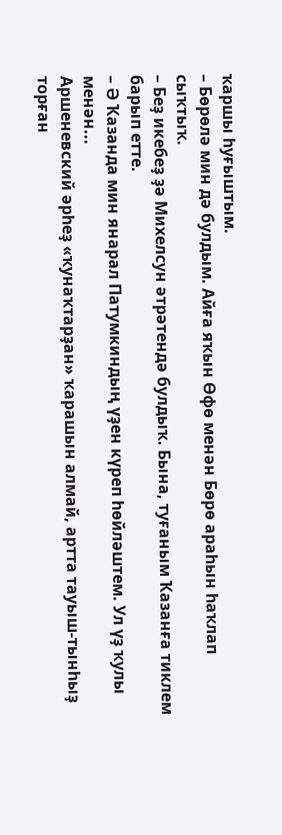ҡаршы һуғыштым.
– Бөрөлә мин дә булдым. Айға яҡын Өфө менән Бөрө араһын һаҡлап сыҡтыҡ.
– Беҙ икебеҙ ҙә Михелсун әтрәтендә булдыҡ. Бына, туғаным Ҡазанға тиклем барып етте.
– Ә Ҡазанда мин янарал Патумкиндың үҙен күреп һөйләштем. Ул үҙ ҡулы менән...
Аршеневский әрһеҙ «ҡунаҡтарҙан» ҡарашын алмай, артта тауыш-тынһыҙ торған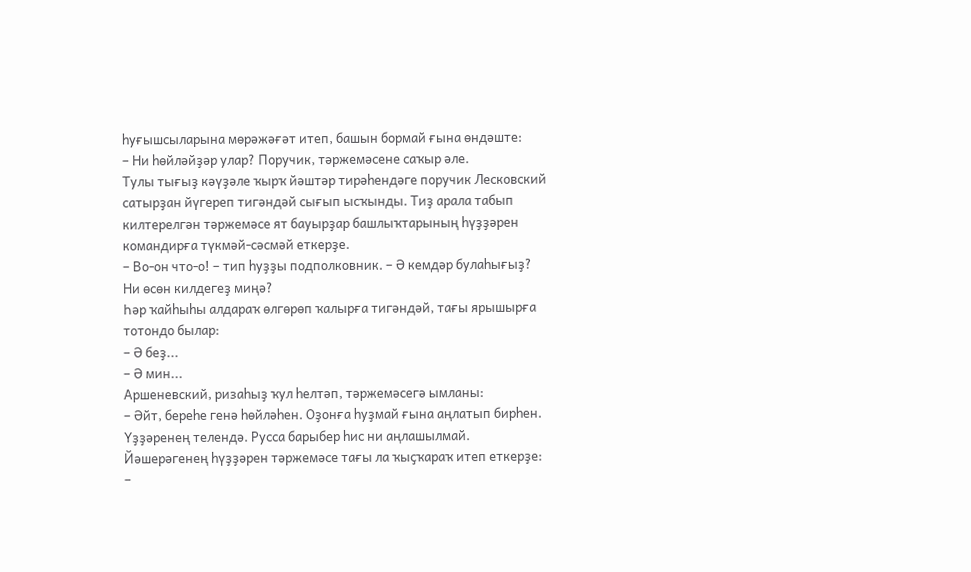һуғышсыларына мөрәжәғәт итеп, башын бормай ғына өндәште:
– Ни һөйләйҙәр улар? Поручик, тәржемәсене саҡыр әле.
Тулы тығыҙ кәүҙәле ҡырҡ йәштәр тирәһендәге поручик Лесковский сатырҙан йүгереп тигәндәй сығып ысҡынды. Тиҙ арала табып килтерелгән тәржемәсе ят бауырҙар башлыҡтарының һүҙҙәрен командирға түкмәй-сәсмәй еткерҙе.
– Во-он что-о! – тип һуҙҙы подполковник. – Ә кемдәр булаһығыҙ? Ни өсөн килдегеҙ миңә?
Һәр ҡайһыһы алдараҡ өлгөрөп ҡалырға тигәндәй, тағы ярышырға тотондо былар:
– Ә беҙ...
– Ә мин...
Аршеневский, ризаһыҙ ҡул һелтәп, тәржемәсегә ымланы:
– Әйт, береһе генә һөйләһен. Оҙонға һуҙмай ғына аңлатып бирһен. Үҙҙәренең телендә. Русса барыбер һис ни аңлашылмай.
Йәшерәгенең һүҙҙәрен тәржемәсе тағы ла ҡыҫҡараҡ итеп еткерҙе:
–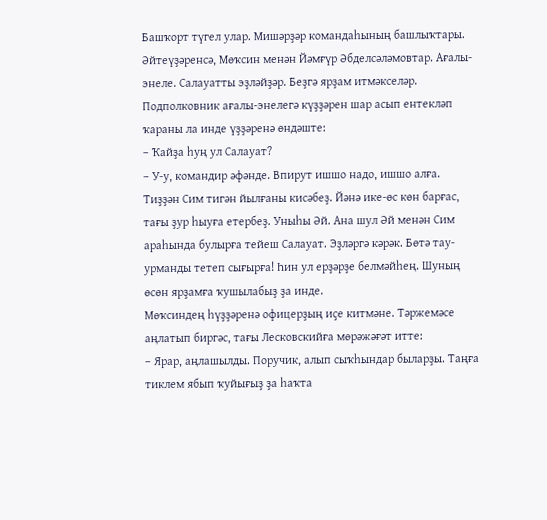Башҡорт түгел улар. Мишәрҙәр командаһының башлыҡтары. Әйтеүҙәренсә, Мөҡсин менән Йәмғүр Әбделсәләмовтар. Ағалы-энеле. Салауатты эҙләйҙәр. Беҙгә ярҙам итмәкселәр.
Подполковник ағалы-энелегә күҙҙәрен шар асып ентекләп ҡараны ла инде үҙҙәренә өндәште:
– Ҡайҙа һуң ул Салауат?
– У-у, командир әфәнде. Впирут ишшо надо, ишшо алға. Тиҙҙән Сим тигән йылғаны кисәбеҙ. Йәнә ике-өс көн барғас, тағы ҙур һыуға етербеҙ. Уныһы Әй. Ана шул Әй менән Сим араһында булырға тейеш Салауат. Эҙләргә кәрәк. Бөтә тау-урманды тетеп сығырға! Һин ул ерҙәрҙе белмәйһең. Шуның өсөн ярҙамға ҡушылабыҙ ҙа инде.
Мөҡсиндең һүҙҙәренә офицерҙың иҫе китмәне. Тәржемәсе аңлатып биргәс, тағы Лесковскийға мөрәжәғәт итте:
– Ярар, аңлашылды. Поручик, алып сыҡһындар быларҙы. Таңға тиклем ябып ҡуйығыҙ ҙа һаҡта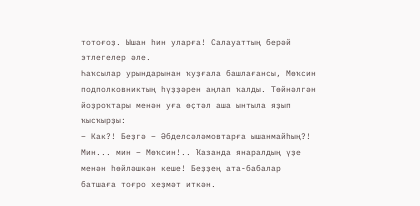тотоғоҙ. Ышан һин уларға! Салауаттың берәй этлегелер әле.
Һаҡсылар урындарынан ҡуҙғала башлағансы, Мөҡсин подполковниктың һүҙҙәрен аңлап ҡалды. Төйнәлгән йоҙроҡтары менән уға өҫтәл аша ынтыла яҙып ҡысҡырҙы:
– Как?! Беҙгә – Әбделсәләмовтарға ышанмайһың?! Мин... мин – Мөҡсин!.. Ҡазанда янаралдың үҙе менән һөйләшкән кеше! Беҙҙең ата-бабалар батшаға тоғро хеҙмәт иткән.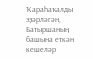Ҡараһаҡалды эҙәрләгән, Батыршаның башына еткән кешеләр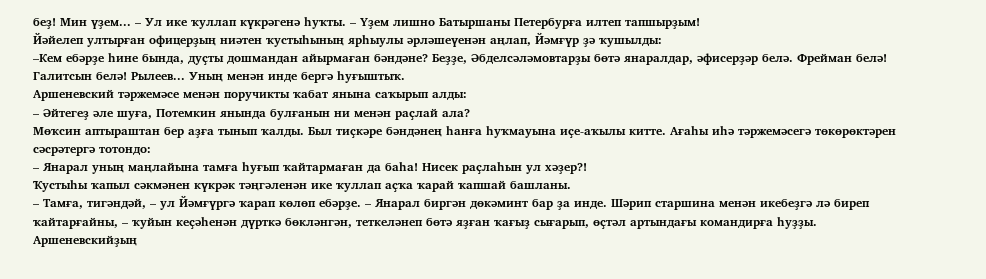беҙ! Мин үҙем... – Ул ике ҡуллап күкрәгенә һуҡты. – Үҙем лишно Батыршаны Петербурға илтеп тапшырҙым!
Йәйелеп ултырған офицерҙың ниәтен ҡустыһының ярһыулы әрләшеүенән аңлап, Йәмғүр ҙә ҡушылды:
–Кем ебәрҙе һине бында, дуҫты дошмандан айырмаған бәндәне? Беҙҙе, Әбделсәләмовтарҙы бөтә янаралдар, әфисерҙәр белә. Фрейман белә! Галитсын белә! Рылеев... Уның менән инде бергә һуғыштыҡ.
Аршеневский тәржемәсе менән поручикты ҡабат янына саҡырып алды:
– Әйтегеҙ әле шуға, Потемкин янында булғанын ни менән раҫлай ала?
Мөҡсин аптыраштан бер аҙға тынып ҡалды. Был тиҫкәре бәндәнең һанға һуҡмауына иҫе-аҡылы китте. Ағаһы иһә тәржемәсегә төкөрөктәрен сәсрәтергә тотондо:
– Янарал уның маңлайына тамға һуғып ҡайтармаған да баһа! Нисек раҫлаһын ул хәҙер?!
Ҡустыһы ҡапыл сәкмәнен күкрәк тәңгәленән ике ҡуллап аҫҡа ҡарай ҡапшай башланы.
– Тамға, тигәндәй, – ул Йәмғүргә ҡарап көлөп ебәрҙе. – Янарал биргән дөкәминт бар ҙа инде. Шәрип старшина менән икебеҙгә лә биреп ҡайтарғайны, – ҡуйын кеҫәһенән дүрткә бөкләнгән, теткеләнеп бөтә яҙған ҡағыҙ сығарып, өҫтәл артындағы командирға һуҙҙы.
Аршеневскийҙың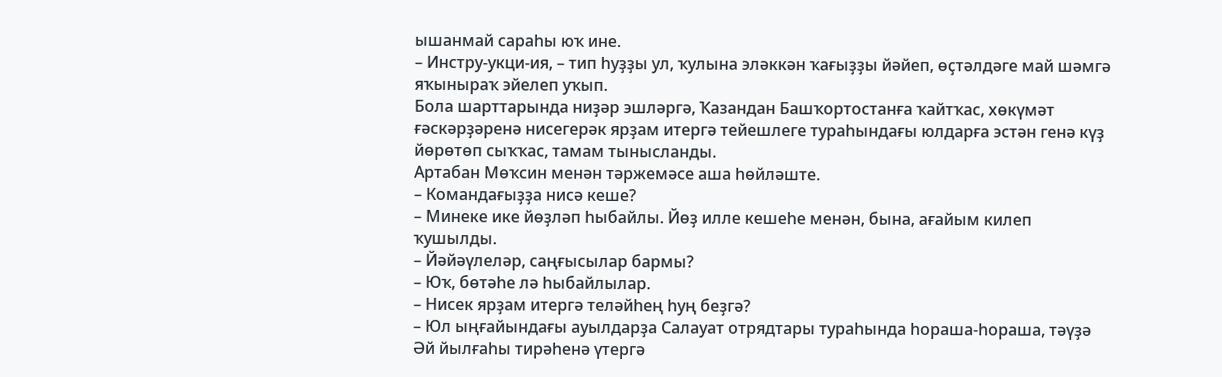ышанмай сараһы юҡ ине.
– Инстру-укци-ия, – тип һуҙҙы ул, ҡулына эләккән ҡағыҙҙы йәйеп, өҫтәлдәге май шәмгә яҡыныраҡ эйелеп уҡып.
Бола шарттарында ниҙәр эшләргә, Ҡазандан Башҡортостанға ҡайтҡас, хөкүмәт ғәскәрҙәренә нисегерәк ярҙам итергә тейешлеге тураһындағы юлдарға эстән генә күҙ йөрөтөп сыҡҡас, тамам тынысланды.
Артабан Мөҡсин менән тәржемәсе аша һөйләште.
– Командағыҙҙа нисә кеше?
– Минеке ике йөҙләп һыбайлы. Йөҙ илле кешеһе менән, бына, ағайым килеп ҡушылды.
– Йәйәүлеләр, саңғысылар бармы?
– Юҡ, бөтәһе лә һыбайлылар.
– Нисек ярҙам итергә теләйһең һуң беҙгә?
– Юл ыңғайындағы ауылдарҙа Салауат отрядтары тураһында һораша-һораша, тәүҙә Әй йылғаһы тирәһенә үтергә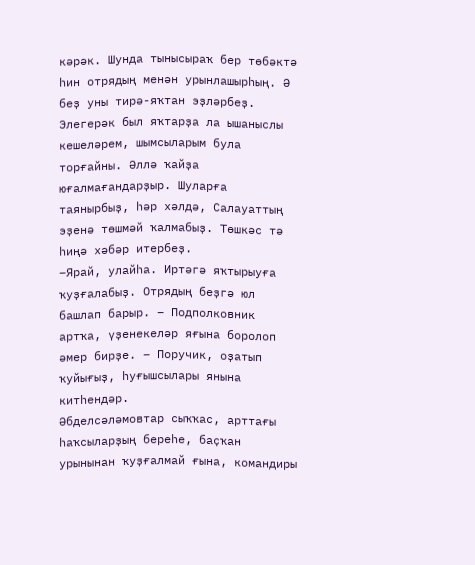кәрәк. Шунда тынысыраҡ бер төбәктә һин отрядың менән урынлашырһың. Ә беҙ уны тирә-яҡтан эҙләрбеҙ. Элегерәк был яҡтарҙа ла ышаныслы кешеләрем, шымсыларым була торғайны. Әллә ҡайҙа юғалмағандарҙыр. Шуларға таянырбыҙ, һәр хәлдә, Салауаттың эҙенә төшмәй ҡалмабыҙ. Төшкәс тә һиңә хәбәр итербеҙ.
–Ярай, улайһа. Иртәгә яҡтырыуға ҡуҙғалабыҙ. Отрядың беҙгә юл башлап барыр. – Подполковник артҡа, үҙенекеләр яғына боролоп әмер бирҙе. – Поручик, оҙатып ҡуйығыҙ, һуғышсылары янына китһендәр.
Әбделсәләмовтар сыҡҡас, арттағы һаҡсыларҙың береһе, баҫҡан урынынан ҡуҙғалмай ғына, командиры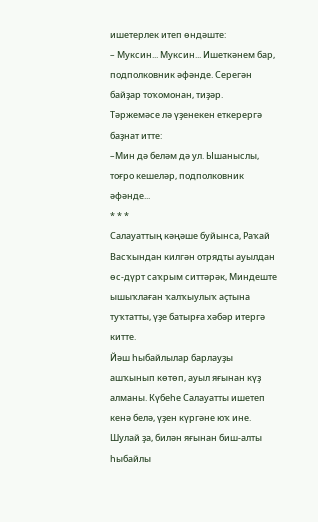ишетерлек итеп өндәште:
– Муксин... Муксин... Ишеткәнем бар, подполковник әфәнде. Серегән байҙар тоҡомонан, тиҙәр.
Тәржемәсе лә үҙенекен еткерергә баҙнат итте:
–Мин дә беләм дә ул. Ышаныслы, тоғро кешеләр, подполковник әфәнде...
* * *
Салауаттың кәңәше буйынса, Раҡай Васҡындан килгән отрядты ауылдан өс-дүрт саҡрым ситтәрәк, Миндеште ышыҡлаған ҡалҡыулыҡ аҫтына туҡтатты, үҙе батырға хәбәр итергә китте.
Йәш һыбайлылар барлауҙы ашҡынып көтөп, ауыл яғынан күҙ алманы. Күбеһе Салауатты ишетеп кенә белә, үҙен күргәне юҡ ине. Шулай ҙа, билән яғынан биш-алты һыбайлы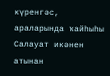күренгәс, араларында ҡайһыһы Салауат икәнен атынан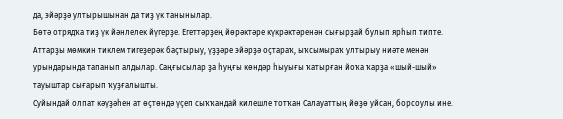да, эйәрҙә ултырышынан да тиҙ үк танынылар.
Бөтә отрядҡа тиҙ үк йәнлелек йүгерҙе. Егеттәрҙең йөрәктәре күкрәктәренән сығырҙай булып ярһып типте. Аттарҙы мөмкин тиклем тигеҙерәк баҫтырыу, үҙҙәре эйәрҙә оҫтараҡ, ыҡсымыраҡ ултырыу ниәте менән урындарында тапанып алдылар. Саңғысылар ҙа һуңғы көндәр һыуығы ҡатырған йоҡа ҡарҙа «шый-шый» тауыштар сығарып ҡуҙғалышты.
Суйындай олпат кәүҙәһен ат өҫтөндә үҫеп сыҡҡандай килешле тотҡан Салауаттың йөҙө уйсан, борсоулы ине.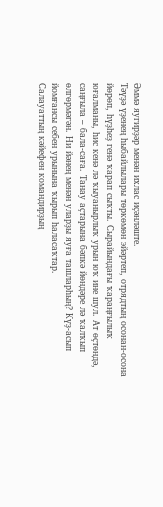Әммә яугирҙәр менән ихлас иҫәнләште.
Тәүҙә үҙенең һыбайлылары төркөмөн эйәртеп, отрядтың осонан-осона йөрөп, һүҙһеҙ генә ҡарап сыҡты. Сырайындағы ҡараңғылыҡ юғалманы, һис кенә лә ҡыуанырлыҡ урын юҡ ине шул. Ат өҫтөндә, саңғыла – бала-саға. Танау аҫтарына бәпкә йөндәре лә ҡалҡып өлгөрмәгән. Ни йәнең менән уларҙы яуға ташларһың? Күҙ-асып йомғансы себен урынына ҡырып һаласаҡтар.
Салауаттың кәйефен командирҙың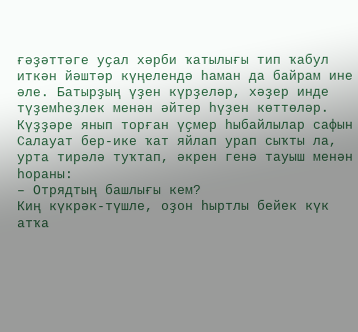ғәҙәттәге уҫал хәрби ҡатылығы тип ҡабул иткән йәштәр күңелендә һаман да байрам ине әле. Батырҙың үҙен күрҙеләр, хәҙер инде түҙемһеҙлек менән әйтер һүҙен көттөләр.
Күҙҙәре янып торған үҫмер һыбайлылар сафын Салауат бер-ике ҡат яйлап урап сыҡты ла, урта тирәлә туҡтап, әкрен генә тауыш менән һораны:
– Отрядтың башлығы кем?
Киң күкрәк-түшле, оҙон һыртлы бейек күк атҡа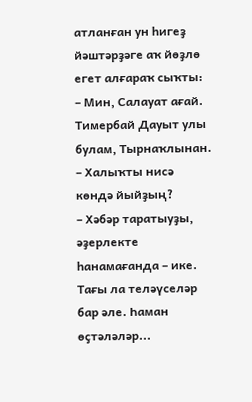атланған ун һигеҙ йәштәрҙәге аҡ йөҙлө егет алғараҡ сыҡты:
– Мин, Салауат ағай. Тимербай Дауыт улы булам, Тырнаҡлынан.
– Халыҡты нисә көндә йыйҙың?
– Хәбәр таратыуҙы, әҙерлекте һанамағанда – ике. Тағы ла теләүселәр бар әле. Һаман өҫтәләләр...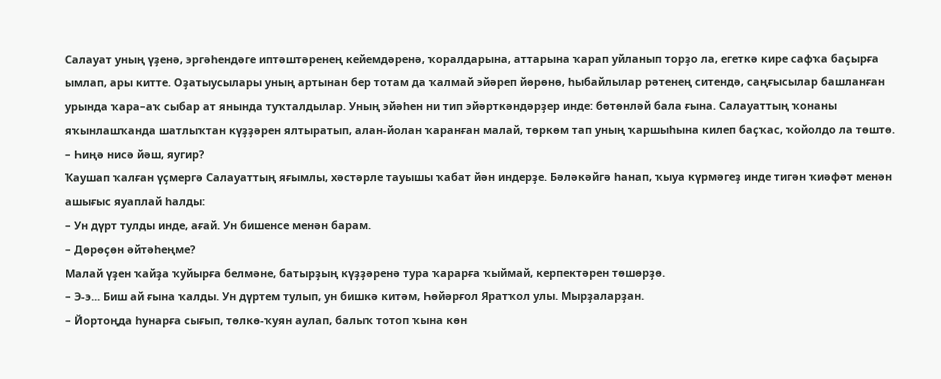Салауат уның үҙенә, эргәһендәге иптәштәренең кейемдәренә, ҡоралдарына, аттарына ҡарап уйланып торҙо ла, егеткә кире сафҡа баҫырға ымлап, ары китте. Оҙатыусылары уның артынан бер тотам да ҡалмай эйәреп йөрөнө, һыбайлылар рәтенең ситендә, саңғысылар башланған урында ҡара–аҡ сыбар ат янында туҡталдылар. Уның эйәһен ни тип эйәрткәндәрҙер инде: бөтөнләй бала ғына. Салауаттың ҡонаны яҡынлашҡанда шатлыҡтан күҙҙәрен ялтыратып, алан-йолан ҡаранған малай, төркөм тап уның ҡаршыһына килеп баҫҡас, ҡойолдо ла төштө.
– Һиңә нисә йәш, яугир?
Ҡаушап ҡалған үҫмергә Салауаттың яғымлы, хәстәрле тауышы ҡабат йән индерҙе. Бәләкәйгә һанап, ҡыуа күрмәгеҙ инде тигән ҡиәфәт менән ашығыс яуаплай һалды:
– Ун дүрт тулды инде, ағай. Ун бишенсе менән барам.
– Дөрөҫөн әйтәһеңме?
Малай үҙен ҡайҙа ҡуйырға белмәне, батырҙың күҙҙәренә тура ҡарарға ҡыймай, керпектәрен төшөрҙө.
– Э-э... Биш ай ғына ҡалды. Ун дүртем тулып, ун бишкә китәм, Һөйәрғол Яратҡол улы. Мырҙаларҙан.
– Йортоңда һунарға сығып, төлкө-ҡуян аулап, балыҡ тотоп ҡына көн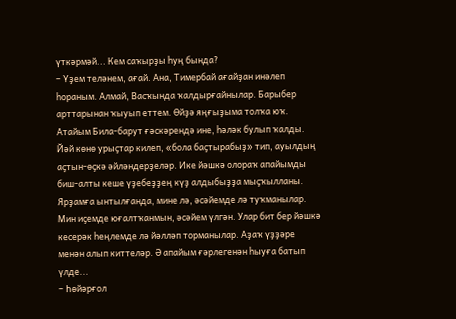үткәрмәй... Кем саҡырҙы һуң бында?
– Үҙем теләнем, ағай. Ана, Тимербай ағайҙан инәлеп һораным. Алмай, Васҡында ҡалдырғайнылар. Барыбер арттарынан ҡыуып еттем. Өйҙә яңғыҙыма толҡа юҡ. Атайым Била-барут ғәскәрендә ине, һәләк булып ҡалды. Йәй көнө урыҫтар килеп, «бола баҫтырабыҙ» тип, ауылдың аҫтын-өҫкә әйләндерҙеләр. Ике йәшкә олораҡ апайымды биш-алты кеше үҙебеҙҙең күҙ алдыбыҙҙа мыҫҡылланы. Ярҙамға ынтылғанда, мине лә, әсәйемде лә туҡманылар. Мин иҫемде юғалтҡанмын, әсәйем үлгән. Улар бит бер йәшкә кесерәк һеңлемде лә йәлләп торманылар. Аҙаҡ үҙҙәре менән алып киттеләр. Ә апайым ғәрлегенән һыуға батып үлде...
– Һөйәрғол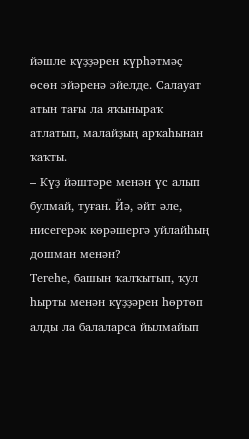йәшле күҙҙәрен күрһәтмәҫ өсөн эйәренә эйелде. Салауат атын тағы ла яҡыныраҡ атлатып, малайҙың арҡаһынан ҡаҡты.
– Күҙ йәштәре менән үс алып булмай, туған. Йә, әйт әле, нисегерәк көрәшергә уйлайһың дошман менән?
Тегеһе, башын ҡалҡытып, ҡул һырты менән күҙҙәрен һөртөп алды ла балаларса йылмайып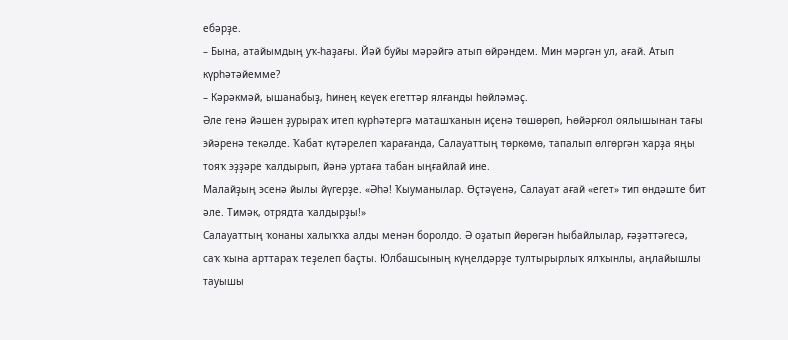ебәрҙе.
– Бына, атайымдың уҡ-һаҙағы. Йәй буйы мәрәйгә атып өйрәндем. Мин мәргән ул, ағай. Атып күрһәтәйемме?
– Кәрәкмәй, ышанабыҙ, һинең кеүек егеттәр ялғанды һөйләмәҫ.
Әле генә йәшен ҙурыраҡ итеп күрһәтергә маташҡанын иҫенә төшөрөп, Һөйәрғол оялышынан тағы эйәренә текәлде. Ҡабат күтәрелеп ҡарағанда, Салауаттың төркөмө, тапалып өлгөргән ҡарҙа яңы тояҡ эҙҙәре ҡалдырып, йәнә уртаға табан ыңғайлай ине.
Малайҙың эсенә йылы йүгерҙе. «Әһә! Ҡыуманылар. Өҫтәүенә, Салауат ағай «егет» тип өндәште бит әле. Тимәк, отрядта ҡалдырҙы!»
Салауаттың ҡонаны халыҡҡа алды менән боролдо. Ә оҙатып йөрөгән һыбайлылар, ғәҙәттәгесә, саҡ ҡына арттараҡ теҙелеп баҫты. Юлбашсының күңелдәрҙе тултырырлыҡ ялҡынлы, аңлайышлы тауышы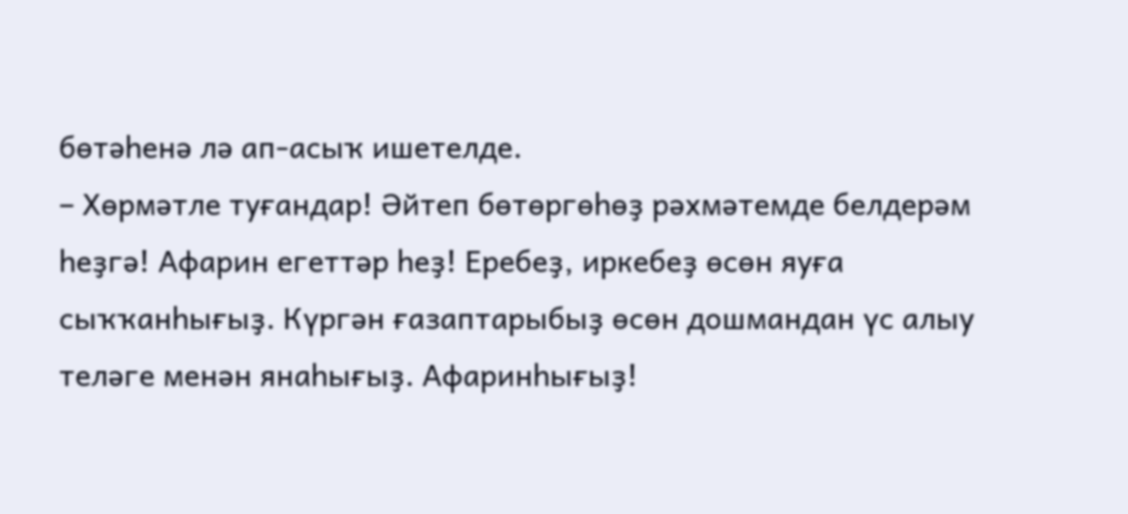бөтәһенә лә ап-асыҡ ишетелде.
– Хөрмәтле туғандар! Әйтеп бөтөргөһөҙ рәхмәтемде белдерәм һеҙгә! Афарин егеттәр һеҙ! Еребеҙ, иркебеҙ өсөн яуға сыҡҡанһығыҙ. Күргән ғазаптарыбыҙ өсөн дошмандан үс алыу теләге менән янаһығыҙ. Афаринһығыҙ!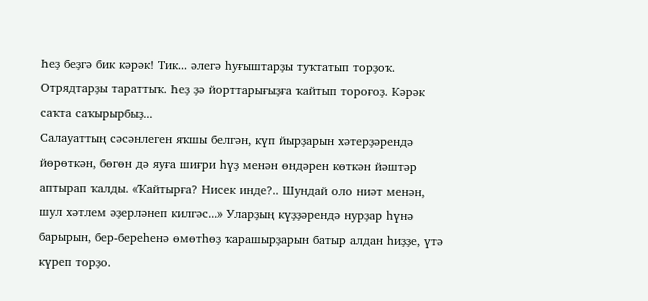Һеҙ беҙгә бик кәрәк! Тик... әлегә һуғыштарҙы туҡтатып торҙоҡ. Отрядтарҙы тараттыҡ. Һеҙ ҙә йорттарығыҙға ҡайтып тороғоҙ. Кәрәк саҡта саҡырырбыҙ...
Салауаттың сәсәнлеген яҡшы белгән, күп йырҙарын хәтерҙәрендә йөрөткән, бөгөн дә яуға шиғри һүҙ менән өндәрен көткән йәштәр аптырап ҡалды. «Ҡайтырға? Нисек инде?.. Шундай оло ниәт менән, шул хәтлем әҙерләнеп килгәс...» Уларҙың күҙҙәрендә нурҙар һүнә барырын, бер-береһенә өмөтһөҙ ҡарашырҙарын батыр алдан һиҙҙе, үтә күреп торҙо.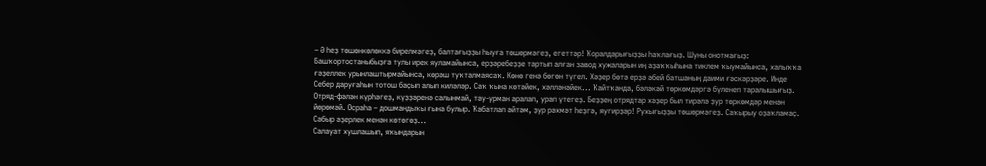– Ә һеҙ төшөнкөлөккә бирелмәгеҙ, балтағыҙҙы һыуға төшөрмәгеҙ, егеттәр! Ҡоралдарығыҙҙы һаҡлағыҙ. Шуны онотмағыҙ: Башҡортостаныбыҙға тулы ирек яуламайынса, ерҙәребеҙҙе тартып алған завод хужаларын иң аҙаҡҡыһына тиклем ҡыумайынса, халыҡҡа ғәҙеллек урынлаштырмайынса, көрәш туҡталмаясаҡ. Көнө генә бөгөн түгел. Хәҙер бөтә ерҙә әбей батшаның даими ғәскәрҙәре. Инде Себер даруғаһын тотош баҫып алып киләләр. Саҡ ҡына көтәйек, хәлләнәйек... Ҡайтҡанда, бәләкәй төркөмдәргә бүленеп таралышығыҙ. Отряд-фәлән күрһәгеҙ, күҙҙәренә салынмай, тау-урман аралап, урап үтегеҙ. Беҙҙең отрядтар хәҙер был тирәлә ҙур төркөмдәр менән йөрөмәй. Осраһа – дошмандыҡы ғына булыр. Ҡабатлап әйтәм, ҙур рәхмәт һеҙгә, яугирҙәр! Рухығыҙҙы төшөрмәгеҙ. Саҡырыу оҙаҡламаҫ. Сабыр әҙерлек менән көтөгөҙ...
Салауат хушлашып, яҡындарын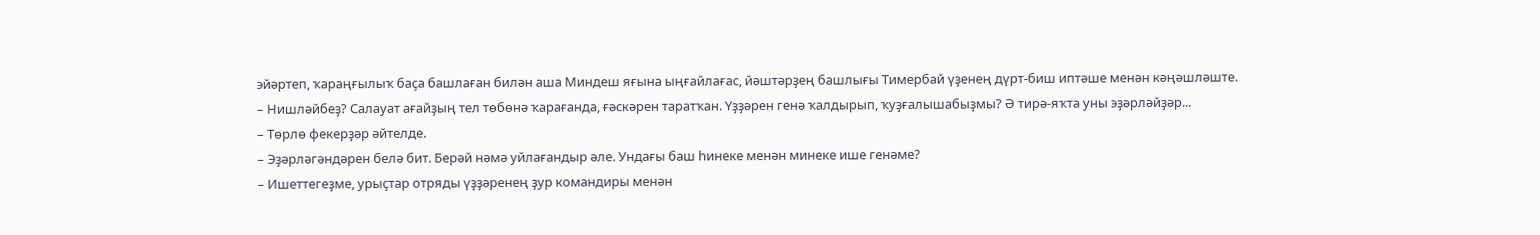эйәртеп, ҡараңғылыҡ баҫа башлаған билән аша Миндеш яғына ыңғайлағас, йәштәрҙең башлығы Тимербай үҙенең дүрт-биш иптәше менән кәңәшләште.
– Нишләйбеҙ? Салауат ағайҙың тел төбөнә ҡарағанда, ғәскәрен таратҡан. Үҙҙәрен генә ҡалдырып, ҡуҙғалышабыҙмы? Ә тирә-яҡта уны эҙәрләйҙәр...
– Төрлө фекерҙәр әйтелде.
– Эҙәрләгәндәрен белә бит. Берәй нәмә уйлағандыр әле. Ундағы баш һинеке менән минеке ише генәме?
– Ишеттегеҙме, урыҫтар отряды үҙҙәренең ҙур командиры менән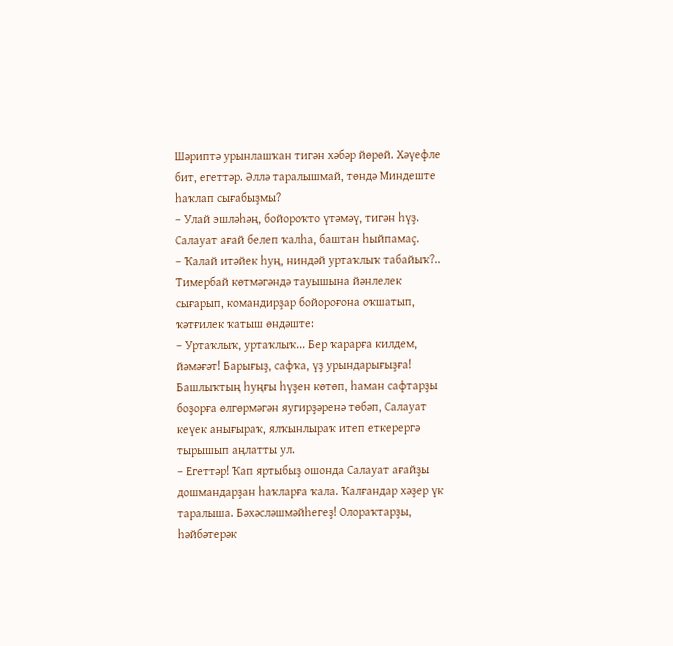Шәриптә урынлашҡан тигән хәбәр йөрөй. Хәүефле бит, егеттәр. Әллә таралышмай, төндә Миндеште һаҡлап сығабыҙмы?
– Улай эшләһәң, бойороҡто үтәмәү, тигән һүҙ. Салауат ағай белеп ҡалһа, баштан һыйпамаҫ.
– Ҡалай итәйек һуң, ниндәй уртаҡлыҡ табайыҡ?..
Тимербай көтмәгәндә тауышына йәнлелек сығарып, командирҙар бойороғона оҡшатып, ҡәтғилек ҡатыш өндәште:
– Уртаҡлыҡ, уртаҡлыҡ... Бер ҡарарға килдем, йәмәғәт! Барығыҙ, сафҡа, үҙ урындарығыҙға!
Башлыҡтың һуңғы һүҙен көтөп, һаман сафтарҙы боҙорға өлгөрмәгән яугирҙәренә төбәп, Салауат кеүек анығыраҡ, ялҡынлыраҡ итеп еткерергә тырышып аңлатты ул.
– Егеттәр! Ҡап яртыбыҙ ошонда Салауат ағайҙы дошмандарҙан һаҡларға ҡала. Ҡалғандар хәҙер үк таралыша. Бәхәсләшмәйһегеҙ! Олораҡтарҙы, һәйбәтерәк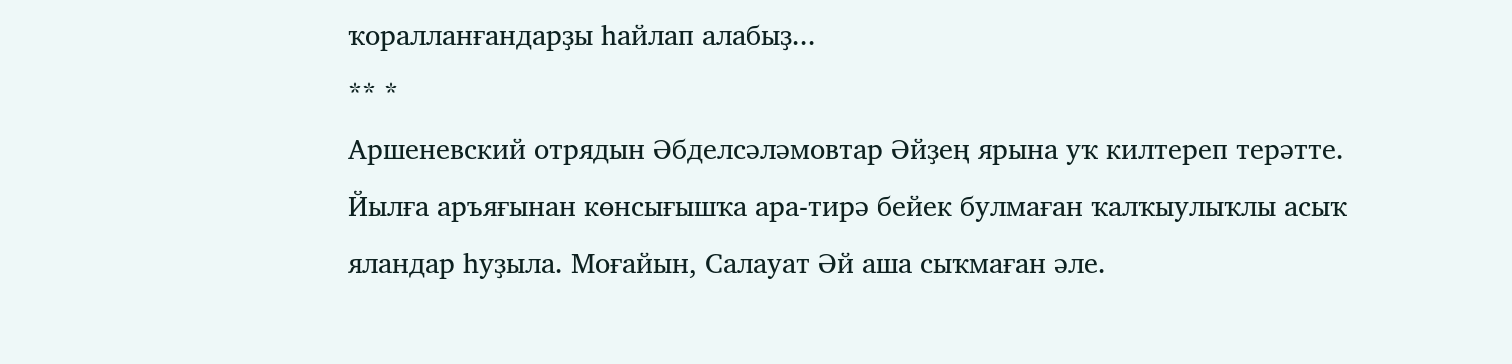ҡоралланғандарҙы һайлап алабыҙ...
** *
Аршеневский отрядын Әбделсәләмовтар Әйҙең ярына уҡ килтереп терәтте. Йылға аръяғынан көнсығышҡа ара-тирә бейек булмаған ҡалҡыулыҡлы асыҡ яландар һуҙыла. Моғайын, Салауат Әй аша сыҡмаған әле.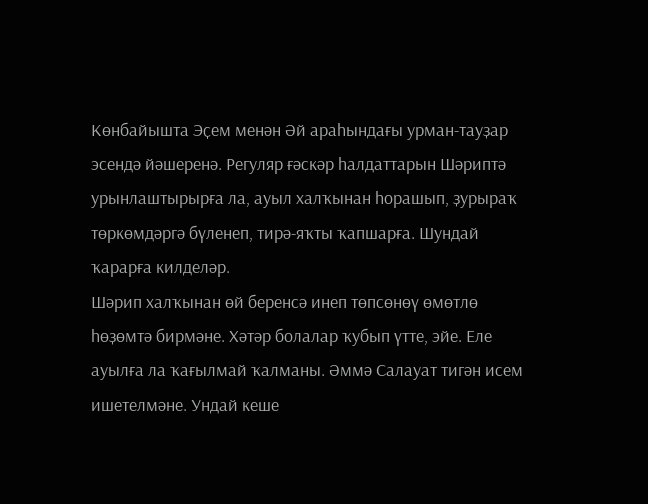Көнбайышта Эҫем менән Әй араһындағы урман-тауҙар эсендә йәшеренә. Регуляр ғәскәр һалдаттарын Шәриптә урынлаштырырға ла, ауыл халҡынан һорашып, ҙурыраҡ төркөмдәргә бүленеп, тирә-яҡты ҡапшарға. Шундай ҡарарға килделәр.
Шәрип халҡынан өй беренсә инеп төпсөнөү өмөтлө һөҙөмтә бирмәне. Хәтәр болалар ҡубып үтте, эйе. Еле ауылға ла ҡағылмай ҡалманы. Әммә Салауат тигән исем ишетелмәне. Ундай кеше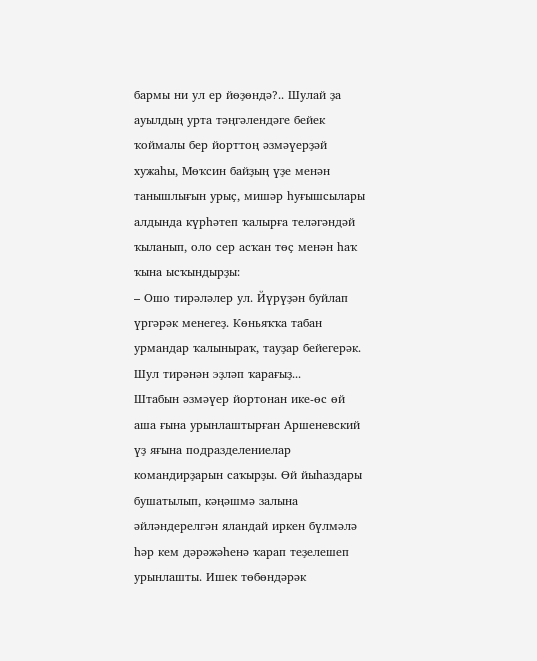бармы ни ул ер йөҙөндә?.. Шулай ҙа ауылдың урта тәңгәлендәге бейек ҡоймалы бер йорттоң әзмәүерҙәй хужаһы, Мөҡсин байҙың үҙе менән танышлығын урыҫ, мишәр һуғышсылары алдында күрһәтеп ҡалырға теләгәндәй ҡыланып, оло сер асҡан төҫ менән һаҡ ҡына ысҡындырҙы:
– Ошо тирәләлер ул. Йүрүҙән буйлап үргәрәк менегеҙ. Көньяҡҡа табан урмандар ҡалыныраҡ, тауҙар бейегерәк. Шул тирәнән эҙләп ҡарағыҙ...
Штабын әзмәүер йортонан ике-өс өй аша ғына урынлаштырған Аршеневский үҙ яғына подразделениелар командирҙарын саҡырҙы. Өй йыһаздары бушатылып, кәңәшмә залына әйләндерелгән яландай иркен бүлмәлә һәр кем дәрәжәһенә ҡарап теҙелешеп урынлашты. Ишек төбөндәрәк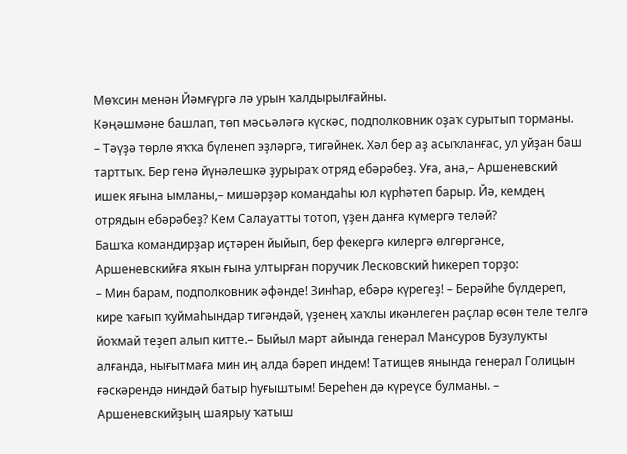Мөҡсин менән Йәмғүргә лә урын ҡалдырылғайны.
Кәңәшмәне башлап, төп мәсьәләгә күскәс, подполковник оҙаҡ сурытып торманы.
– Тәүҙә төрлө яҡҡа бүленеп эҙләргә, тигәйнек. Хәл бер аҙ асыҡланғас, ул уйҙан баш тарттыҡ. Бер генә йүнәлешкә ҙурыраҡ отряд ебәрәбеҙ. Уға, ана,– Аршеневский ишек яғына ымланы,– мишәрҙәр командаһы юл күрһәтеп барыр. Йә, кемдең отрядын ебәрәбеҙ? Кем Салауатты тотоп, үҙен данға күмергә теләй?
Башҡа командирҙар иҫтәрен йыйып, бер фекергә килергә өлгөргәнсе, Аршеневскийға яҡын ғына ултырған поручик Лесковский һикереп торҙо:
– Мин барам, подполковник әфәнде! Зинһар, ебәрә күрегеҙ! – Берәйһе бүлдереп, кире ҡағып ҡуймаһындар тигәндәй, үҙенең хаҡлы икәнлеген раҫлар өсөн теле телгә йоҡмай теҙеп алып китте.– Быйыл март айында генерал Мансуров Бузулукты алғанда, нығытмаға мин иң алда бәреп индем! Татищев янында генерал Голицын ғәскәрендә ниндәй батыр һуғыштым! Береһен дә күреүсе булманы. – Аршеневскийҙың шаярыу ҡатыш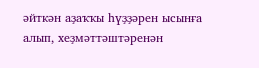әйткән аҙаҡҡы һүҙҙәрен ысынға алып, хеҙмәттәштәренән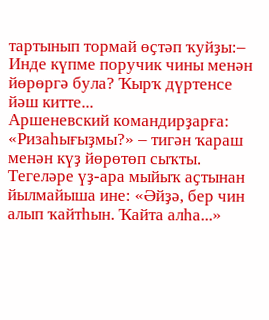тартынып тормай өҫтәп ҡуйҙы:– Инде күпме поручик чины менән йөрөргә була? Ҡырҡ дүртенсе йәш китте...
Аршеневский командирҙарға: «Ризаһығыҙмы?» – тигән ҡараш менән күҙ йөрөтөп сыҡты. Тегеләре үҙ-ара мыйыҡ аҫтынан йылмайыша ине: «Әйҙә, бер чин алып ҡайтһын. Ҡайта алһа...»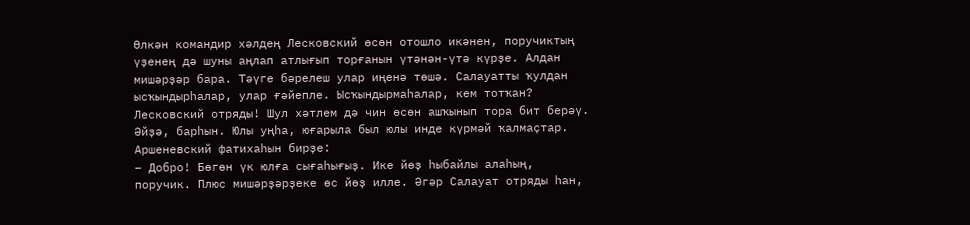Өлкән командир хәлдең Лесковский өсөн отошло икәнен, поручиктың үҙенең дә шуны аңлап атлығып торғанын үтәнән-үтә күрҙе. Алдан мишәрҙәр бара. Тәүге бәрелеш улар иңенә төшә. Салауатты ҡулдан ысҡындырһалар, улар ғәйепле. Ысҡындырмаһалар, кем тотҡан? Лесковский отряды! Шул хәтлем дә чин өсөн ашҡынып тора бит берәү. Әйҙә, барһын. Юлы уңһа, юғарыла был юлы инде күрмәй ҡалмаҫтар.
Аршеневский фатихаһын бирҙе:
– Добро! Бөгөн үк юлға сығаһығыҙ. Ике йөҙ һыбайлы алаһың, поручик. Плюс мишәрҙәрҙеке өс йөҙ илле. Әгәр Салауат отряды һан,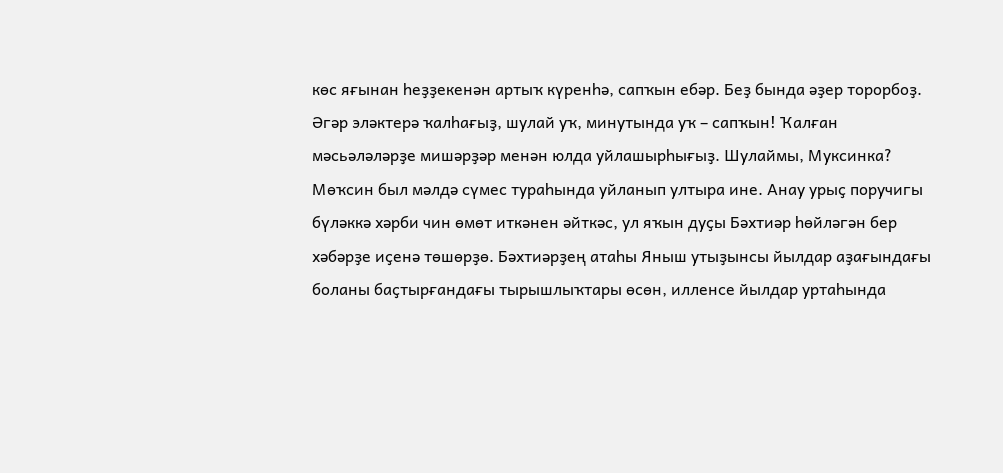көс яғынан һеҙҙекенән артыҡ күренһә, сапҡын ебәр. Беҙ бында әҙер торорбоҙ. Әгәр эләктерә ҡалһағыҙ, шулай уҡ, минутында уҡ – сапҡын! Ҡалған мәсьәләләрҙе мишәрҙәр менән юлда уйлашырһығыҙ. Шулаймы, Муксинка?
Мөҡсин был мәлдә сүмес тураһында уйланып ултыра ине. Анау урыҫ поручигы бүләккә хәрби чин өмөт иткәнен әйткәс, ул яҡын дуҫы Бәхтиәр һөйләгән бер хәбәрҙе иҫенә төшөрҙө. Бәхтиәрҙең атаһы Яныш утыҙынсы йылдар аҙағындағы боланы баҫтырғандағы тырышлыҡтары өсөн, илленсе йылдар уртаһында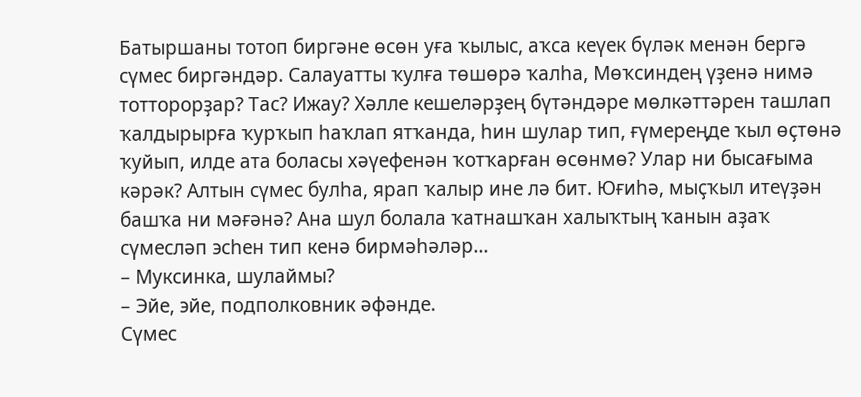Батыршаны тотоп биргәне өсөн уға ҡылыс, аҡса кеүек бүләк менән бергә сүмес биргәндәр. Салауатты ҡулға төшөрә ҡалһа, Мөҡсиндең үҙенә нимә тотторорҙар? Тас? Ижау? Хәлле кешеләрҙең бүтәндәре мөлкәттәрен ташлап ҡалдырырға ҡурҡып һаҡлап ятҡанда, һин шулар тип, ғүмереңде ҡыл өҫтөнә ҡуйып, илде ата боласы хәүефенән ҡотҡарған өсөнмө? Улар ни бысағыма кәрәк? Алтын сүмес булһа, ярап ҡалыр ине лә бит. Юғиһә, мыҫҡыл итеүҙән башҡа ни мәғәнә? Ана шул болала ҡатнашҡан халыҡтың ҡанын аҙаҡ сүмесләп эсһен тип кенә бирмәһәләр...
– Муксинка, шулаймы?
– Эйе, эйе, подполковник әфәнде.
Сүмес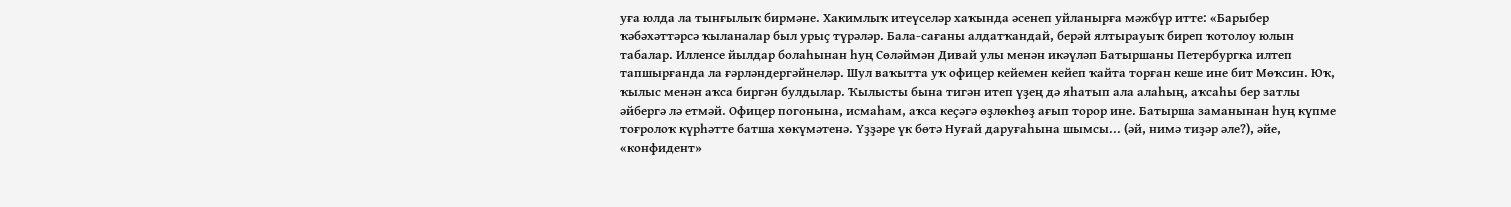уға юлда ла тынғылыҡ бирмәне. Хакимлыҡ итеүселәр хаҡында әсенеп уйланырға мәжбүр итте: «Барыбер ҡәбәхәттәрсә ҡыланалар был урыҫ түрәләр. Бала-сағаны алдатҡандай, берәй ялтырауыҡ биреп ҡотолоу юлын табалар. Илленсе йылдар болаһынан һуң Сөләймән Дивай улы менән икәүләп Батыршаны Петербургка илтеп тапшырғанда ла ғәрләндергәйнеләр. Шул ваҡытта уҡ офицер кейемен кейеп ҡайта торған кеше ине бит Мөҡсин. Юҡ, ҡылыс менән аҡса биргән булдылар. Ҡылысты бына тигән итеп үҙең дә яһатып ала алаһың, аҡсаһы бер затлы әйбергә лә етмәй. Офицер погонына, исмаһам, аҡса кеҫәгә өҙлөкһөҙ ағып торор ине. Батырша заманынан һуң күпме тоғролоҡ күрһәтте батша хөкүмәтенә. Үҙҙәре үк бөтә Нуғай даруғаһына шымсы... (әй, нимә тиҙәр әле?), әйе, «конфидент»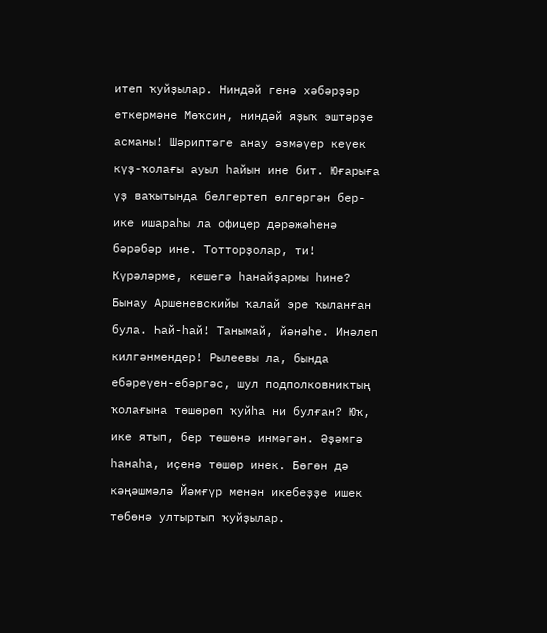итеп ҡуйҙылар. Ниндәй генә хәбәрҙәр еткермәне Мөҡсин, ниндәй яҙыҡ эштәрҙе асманы! Шәриптәге анау әзмәүер кеүек күҙ-ҡолағы ауыл һайын ине бит. Юғарыға үҙ ваҡытында белгертеп өлгөргән бер-ике ишараһы ла офицер дәрәжәһенә бәрәбәр ине. Тотторҙолар, ти! Күрәләрме, кешегә һанайҙармы һине? Бынау Аршеневскийы ҡалай эре ҡыланған була. Һай-һай! Танымай, йәнәһе. Инәлеп килгәнмендер! Рылеевы ла, бында ебәреүен-ебәргәс, шул подполковниктың ҡолағына төшөрөп ҡуйһа ни булған? Юҡ, ике ятып, бер төшөнә инмәгән. Әҙәмгә һанаһа, иҫенә төшөр инек. Бөгөн дә кәңәшмәлә Йәмғүр менән икебеҙҙе ишек төбөнә ултыртып ҡуйҙылар.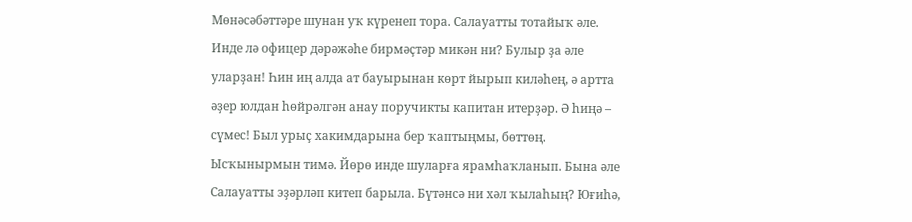Мөнәсәбәттәре шунан уҡ күренеп тора. Салауатты тотайыҡ әле. Инде лә офицер дәрәжәһе бирмәҫтәр микән ни? Булыр ҙа әле уларҙан! Һин иң алда ат бауырынан көрт йырып киләһең, ә артта әҙер юлдан һөйрәлгән анау поручикты капитан итерҙәр. Ә һиңә – сүмес! Был урыҫ хакимдарына бер ҡаптыңмы, бөттөң. Ысҡынырмын тимә. Йөрө инде шуларға ярамһаҡланып. Бына әле Салауатты эҙәрләп китеп барыла. Бүтәнсә ни хәл ҡылаһың? Юғиһә,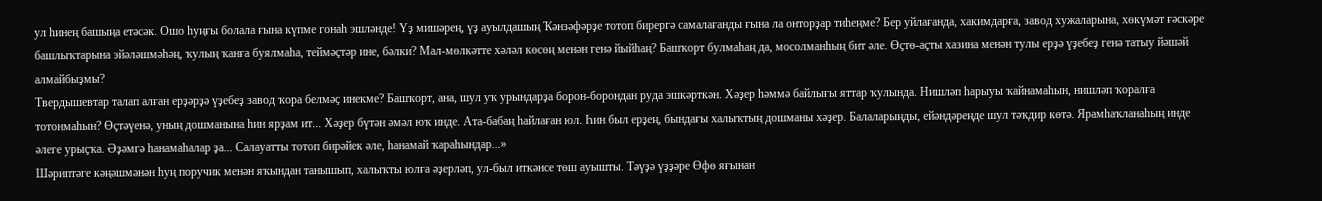ул һинең башыңа етәсәк. Ошо һуңғы болала ғына күпме гонаһ эшләнде! Үҙ мишәрең, үҙ ауылдашың Ҡәнзәфәрҙе тотоп бирергә самалағанды ғына ла онторҙар тиһеңме? Бер уйлағанда, хакимдарға, завод хужаларына, хөкүмәт ғәскәре башлыҡтарына эйәләшмәһәң, ҡулың ҡанға буялмаһа, теймәҫтәр ине, бәлки? Мал-мөлкәтте хәләл көсөң менән генә йыйһаң? Башҡорт булмаһаң да, мосолманһың бит әле. Өҫтө-аҫты хазина менән тулы ерҙә үҙебеҙ генә татыу йәшәй алмайбыҙмы?
Твердышевтар талап алған ерҙәрҙә үҙебеҙ завод ҡора белмәҫ инекме? Башҡорт, ана, шул уҡ урындарҙа борон-борондан руда эшкәрткән. Хәҙер һәммә байлығы яттар ҡулында. Нишләп һарыуы ҡайнамаһын, нишләп ҡоралға тотонмаһын? Өҫтәүенә, уның дошманына һин ярҙам ит... Хәҙер бүтән әмәл юҡ инде. Ата-бабаң һайлаған юл. Һин был ерҙең, бындағы халыҡтың дошманы хәҙер. Балаларыңды, ейәндәреңде шул тәҡдир көтә. Ярамһаҡланаһың инде әлеге урыҫҡа. Әҙәмгә һанамаһалар ҙа... Салауатты тотоп бирәйек әле, һанамай ҡараһындар...»
Шәриптәге кәңәшмәнән һуң поручик менән яҡындан танышып, халыҡты юлға әҙерләп, ул-был иткәнсе төш ауышты. Тәүҙә үҙҙәре Өфө яғынан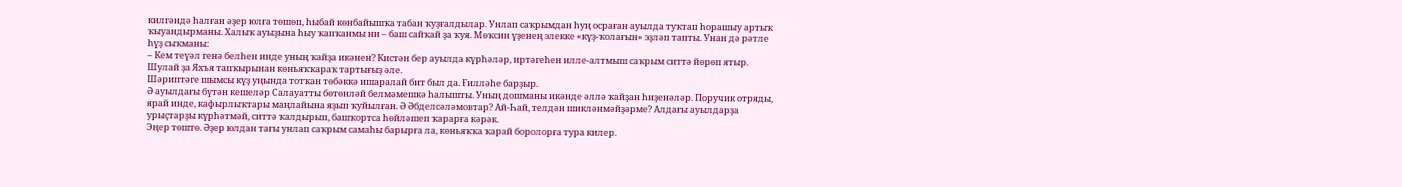килгәндә һалған әҙер юлға төшөп, һыбай көнбайышҡа табан ҡуҙғалдылар. Унлап саҡрымдан һуң осраған ауылда туҡтап һорашыу артыҡ ҡыуандырманы. Халыҡ ауыҙына һыу ҡапҡанмы ни – баш сайҡай ҙа ҡуя. Мөҡсин үҙенең элекке «күҙ-ҡолағын» эҙләп тапты. Унан дә рәтле һүҙ сыҡманы:
– Кем теүәл генә белһен инде уның ҡайҙа икәнен? Кистән бер ауылда күрһәләр, иртәгеһен илле-алтмыш саҡрым ситтә йөрөп ятыр. Шулай ҙа Яхъя тапҡырынан көньяҡҡараҡ тартығыҙ әле.
Шәриптәге шымсы күҙ уңында тотҡан төбәккә ишаралай бит был да. Ғилләһе барҙыр.
Ә ауылдағы бүтән кешеләр Салауатты бөтөнләй белмәмешкә һалышты. Уның дошманы икәнде әллә ҡайҙан һиҙенәләр. Поручик отряды, ярай инде, кафырлыҡтары маңлайына яҙып ҡуйылған. Ә Әбделсәләмовтар? Ай-Һай, телдән шикләнмәйҙәрме? Алдағы ауылдарҙа урыҫтарҙы күрһәтмәй, ситтә ҡалдырып, башҡортса һөйләшеп ҡарарға кәрәк.
Эңер төштө. Әҙер юлдан тағы унлап саҡрым самаһы барырға ла, көньяҡҡа ҡарай боролорға тура килер.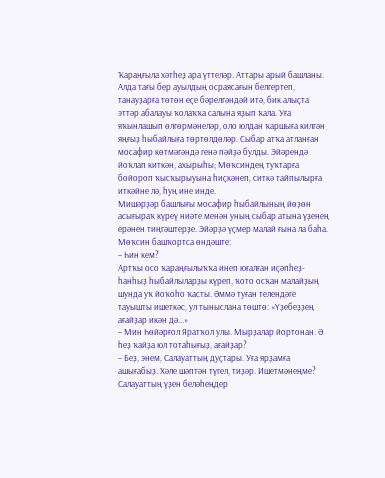Ҡараңғыла хәтһеҙ ара үттеләр. Аттары арый башланы. Алда тағы бер ауылдың осраясағын белгертеп, танауҙарға төтөн еҫе бәрелгәндәй итә, бик алыҫта эттәр абалауы ҡолаҡҡа салына яҙып ҡала. Уға яҡынлашып өлгөрмәнеләр, оло юлдан ҡаршыға килгән яңғыҙ һыбайлыға төртөлдөләр. Сыбар атҡа атланған мосафир көтмәгәндә генә пәйҙә булды. Эйәрендә йоҡлап киткән, ахырыһы; Мөҡсиндең туҡтарға бойороп ҡысҡырыуына һиҫкәнеп, ситкә тайпылырға иткәйне лә, һуң ине инде.
Мишәрҙәр башлығы мосафир һыбайлының йөҙөн асығыраҡ күреү ниәте менән уның сыбар атына үҙенең ерәнен тиңгәштерҙе. Эйәрҙә үҫмер малай ғына ла баһа. Мөҡсин башҡортса өндәште:
– Һин кем?
Артҡы осо ҡараңғылыҡҡа инеп юғалған иҫәпһеҙ-һанһыҙ һыбайлыларҙы күреп, ҡото осҡан малайҙың шунда уҡ йоҡоһо ҡасты. Әммә туған телендәге тауышты ишеткәс, ул тыныслана төштө: «Үҙебеҙҙең ағайҙар икән дә...»
– Мин Һөйәрғол Яратҡол улы. Мырҙалар йортонан. Ә һеҙ ҡайҙа юл тотаһығыҙ, ағайҙар?
– Беҙ, энем, Салауаттың дуҫтары. Уға ярҙамға ашығабыҙ. Хәле шәптән түгел, тиҙәр. Ишетмәнеңме? Салауаттың үҙен беләһеңдер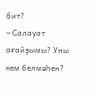бит?
– Салауат ағайҙымы? Уны кем белмәһен?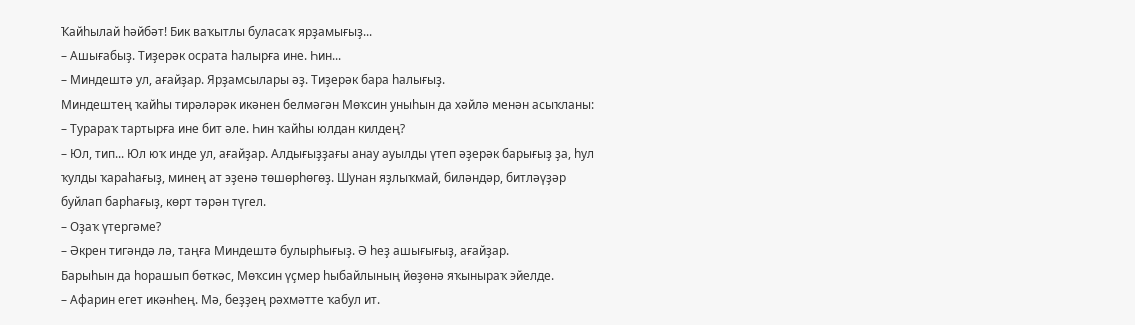Ҡайһылай һәйбәт! Бик ваҡытлы буласаҡ ярҙамығыҙ...
– Ашығабыҙ. Тиҙерәк осрата һалырға ине. Һин...
– Миндештә ул, ағайҙар. Ярҙамсылары әҙ. Тиҙерәк бара һалығыҙ.
Миндештең ҡайһы тирәләрәк икәнен белмәгән Мөҡсин уныһын да хәйлә менән асыҡланы:
– Турараҡ тартырға ине бит әле. Һин ҡайһы юлдан килдең?
– Юл, тип... Юл юҡ инде ул, ағайҙар. Алдығыҙҙағы анау ауылды үтеп әҙерәк барығыҙ ҙа, һул ҡулды ҡараһағыҙ, минең ат эҙенә төшөрһөгөҙ. Шунан яҙлыҡмай, биләндәр, битләүҙәр буйлап барһағыҙ, көрт тәрән түгел.
– Оҙаҡ үтергәме?
– Әкрен тигәндә лә, таңға Миндештә булырһығыҙ. Ә һеҙ ашығығыҙ, ағайҙар.
Барыһын да һорашып бөткәс, Мөҡсин үҫмер һыбайлының йөҙөнә яҡыныраҡ эйелде.
– Афарин егет икәнһең. Мә, беҙҙең рәхмәтте ҡабул ит.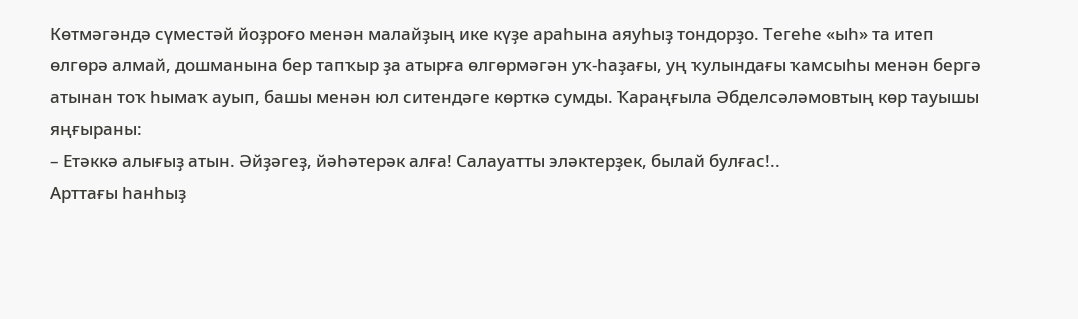Көтмәгәндә сүместәй йоҙроғо менән малайҙың ике күҙе араһына аяуһыҙ тондорҙо. Тегеһе «ыһ» та итеп өлгөрә алмай, дошманына бер тапҡыр ҙа атырға өлгөрмәгән уҡ-һаҙағы, уң ҡулындағы ҡамсыһы менән бергә атынан тоҡ һымаҡ ауып, башы менән юл ситендәге көрткә сумды. Ҡараңғыла Әбделсәләмовтың көр тауышы яңғыраны:
– Етәккә алығыҙ атын. Әйҙәгеҙ, йәһәтерәк алға! Салауатты эләктерҙек, былай булғас!..
Арттағы һанһыҙ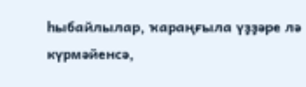һыбайлылар, ҡараңғыла үҙҙәре лә күрмәйенсә,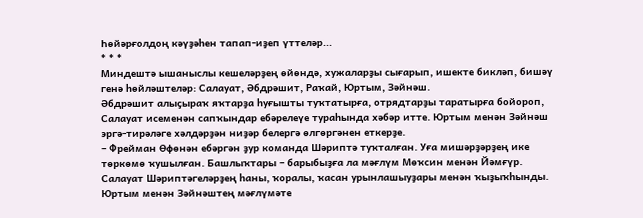Һөйәрғолдоң кәүҙәһен тапап-иҙеп үттеләр...
* * *
Миндештә ышаныслы кешеләрҙең өйөндә, хужаларҙы сығарып, ишекте бикләп, бишәү генә һөйләштеләр: Салауат, Әбдрәшит, Раҡай, Юртым, Зәйнәш.
Әбдрәшит алыҫыраҡ яҡтарҙа һуғышты туҡтатырға, отрядтарҙы таратырға бойороп, Салауат исеменән сапҡындар ебәрелеүе тураһында хәбәр итте. Юртым менән Зәйнәш эргә-тирәләге хәлдәрҙән ниҙәр белергә өлгөргәнен еткерҙе.
– Фрейман Өфөнән ебәргән ҙур команда Шәриптә туҡталған. Уға мишәрҙәрҙең ике төркөмө ҡушылған. Башлыҡтары – барыбыҙға ла мәғлүм Мөҡсин менән Йәмғүр.
Салауат Шәриптәгеләрҙең һаны, ҡоралы, ҡасан урынлашыуҙары менән ҡыҙыҡһынды. Юртым менән Зәйнәштең мәғлүмәте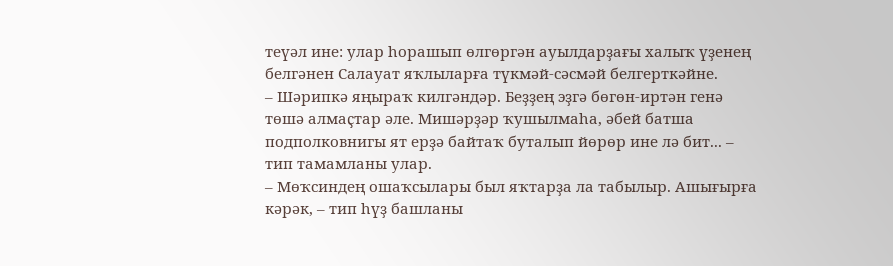теүәл ине: улар һорашып өлгөргән ауылдарҙағы халыҡ үҙенең белгәнен Салауат яҡлыларға түкмәй-сәсмәй белгерткәйне.
– Шәрипкә яңыраҡ килгәндәр. Беҙҙең эҙгә бөгөн-иртән генә төшә алмаҫтар әле. Мишәрҙәр ҡушылмаһа, әбей батша подполковнигы ят ерҙә байтаҡ буталып йөрөр ине лә бит... – тип тамамланы улар.
– Мөҡсиндең ошаҡсылары был яҡтарҙа ла табылыр. Ашығырға кәрәк, – тип һүҙ башланы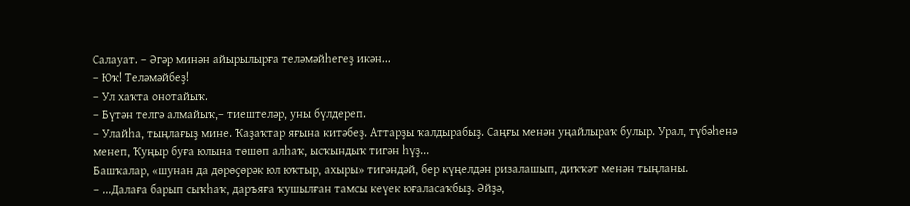Салауат. – Әгәр минән айырылырға теләмәйһегеҙ икән...
– Юҡ! Теләмәйбеҙ!
– Ул хаҡта онотайыҡ.
– Бүтән телгә алмайыҡ,– тиештеләр, уны бүлдереп.
– Улайһа, тыңлағыҙ мине. Ҡаҙаҡтар яғына китәбеҙ. Аттарҙы ҡалдырабыҙ. Саңғы менән уңайлыраҡ булыр. Урал, түбәһенә менеп, Ҡуңыр буға юлына төшөп алһаҡ, ысҡындыҡ тигән һүҙ...
Башҡалар, «шунан да дөрөҫөрәк юл юҡтыр, ахыры» тигәндәй, бер күңелдән ризалашып, диҡҡәт менән тыңланы.
– ...Далаға барып сыҡһаҡ, даръяға ҡушылған тамсы кеүек юғаласаҡбыҙ. Әйҙә,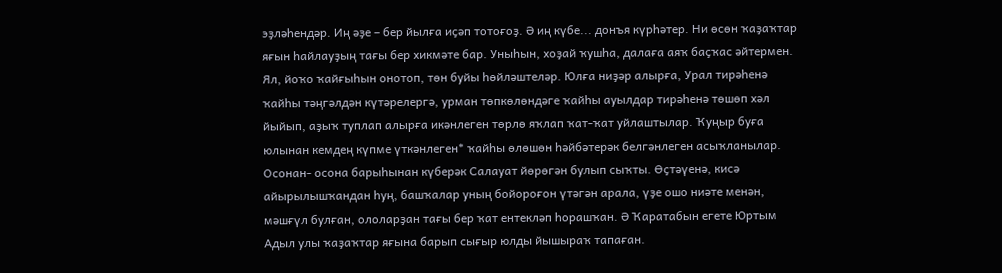эҙләһендәр. Иң әҙе – бер йылға иҫәп тотоғоҙ. Ә иң күбе... донъя күрһәтер. Ни өсөн ҡаҙаҡтар яғын һайлауҙың тағы бер хикмәте бар. Уныһын, хоҙай ҡушһа, далаға аяҡ баҫҡас әйтермен.
Ял, йоҡо ҡайғыһын онотоп, төн буйы һөйләштеләр. Юлға ниҙәр алырға, Урал тирәһенә ҡайһы тәңгәлдән күтәрелергә, урман төпкөлөндәге ҡайһы ауылдар тирәһенә төшөп хәл йыйып, аҙыҡ туплап алырға икәнлеген төрлө яҡлап ҡат-ҡат уйлаштылар. Ҡуңыр буға юлынан кемдең күпме үткәнлеген* ҡайһы өлөшөн һәйбәтерәк белгәнлеген асыҡланылар. Осонан- осона барыһынан күберәк Салауат йөрөгән булып сыҡты. Өҫтәүенә, кисә айырылышҡандан һуң, башҡалар уның бойороғон үтәгән арала, үҙе ошо ниәте менән, мәшғүл булған, ололарҙан тағы бер ҡат ентекләп һорашҡан. Ә Ҡаратабын егете Юртым Адыл улы ҡаҙаҡтар яғына барып сығыр юлды йышыраҡ тапаған.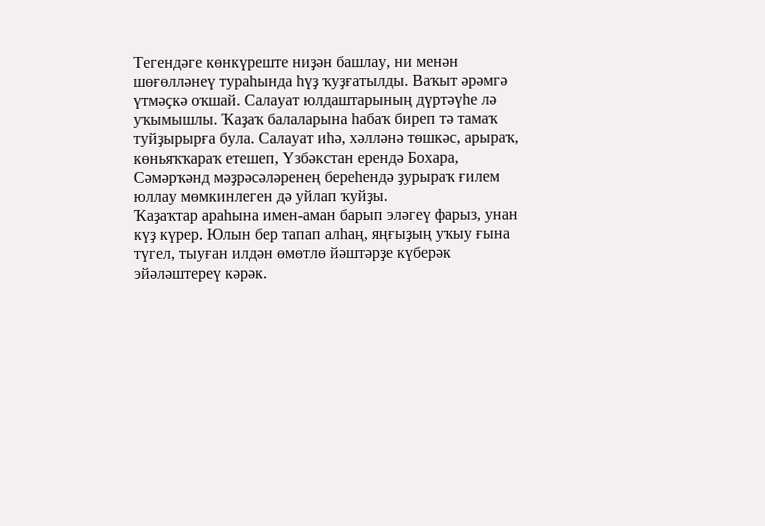Тегендәге көнкүреште ниҙән башлау, ни менән шөғөлләнеү тураһында һүҙ ҡуҙғатылды. Ваҡыт әрәмгә үтмәҫкә оҡшай. Салауат юлдаштарының дүртәүһе лә уҡымышлы. Ҡаҙаҡ балаларына һабаҡ биреп тә тамаҡ туйҙырырға була. Салауат иһә, хәлләнә төшкәс, арыраҡ, көньяҡҡараҡ етешеп, Үзбәкстан ерендә Бохара, Сәмәрҡәнд мәҙрәсәләренең береһендә ҙурыраҡ ғилем юллау мөмкинлеген дә уйлап ҡуйҙы.
Ҡаҙаҡтар араһына имен-аман барып эләгеү фарыз, унан күҙ күрер. Юлын бер тапап алһаң, яңғыҙың уҡыу ғына түгел, тыуған илдән өмөтлө йәштәрҙе күберәк эйәләштереү кәрәк.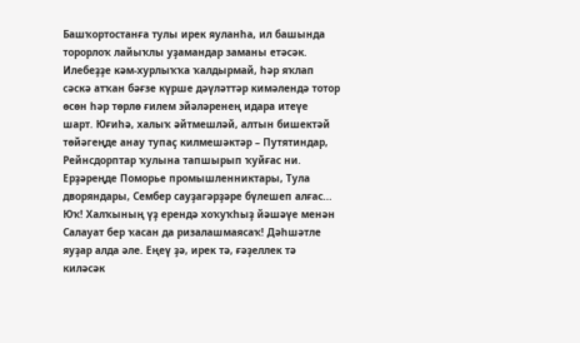Башҡортостанға тулы ирек яуланһа, ил башында торорлоҡ лайыҡлы уҙамандар заманы етәсәк. Илебеҙҙе кәм-хурлыҡҡа ҡалдырмай, һәр яҡлап сәскә атҡан бәғзе күрше дәүләттәр кимәлендә тотор өсөн һәр төрлө ғилем эйәләренең идара итеүе шарт. Юғиһә, халыҡ әйтмешләй, алтын бишектәй төйәгеңде анау тупаҫ килмешәктәр – Путятиндар, Рейнсдорптар ҡулына тапшырып ҡуйғас ни. Ерҙәреңде Поморье промышленниктары, Тула дворяндары, Сембер сауҙагәрҙәре бүлешеп алғас... Юҡ! Халҡының үҙ ерендә хоҡуҡһыҙ йәшәүе менән Салауат бер ҡасан да ризалашмаясаҡ! Дәһшәтле яуҙар алда әле. Еңеү ҙә, ирек тә, ғәҙеллек тә киләсәк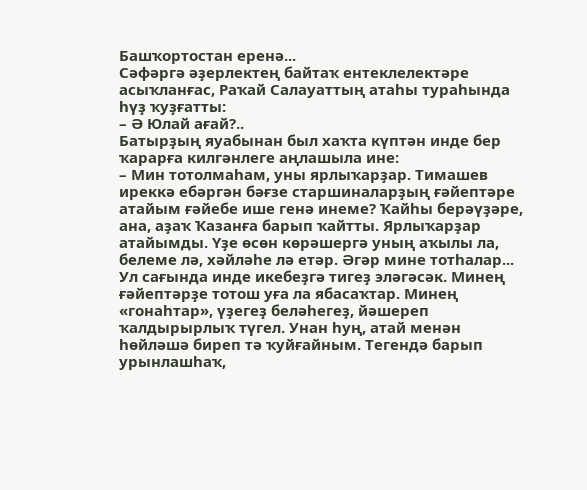Башҡортостан еренә...
Сәфәргә әҙерлектең байтаҡ ентеклелектәре асыҡланғас, Раҡай Салауаттың атаһы тураһында һүҙ ҡуҙғатты:
– Ә Юлай ағай?..
Батырҙың яуабынан был хаҡта күптән инде бер ҡарарға килгәнлеге аңлашыла ине:
– Мин тотолмаһам, уны ярлыҡарҙар. Тимашев иреккә ебәргән бәғзе старшиналарҙың ғәйептәре атайым ғәйебе ише генә инеме? Ҡайһы берәүҙәре, ана, аҙаҡ Ҡазанға барып ҡайтты. Ярлыҡарҙар атайымды. Үҙе өсөн көрәшергә уның аҡылы ла, белеме лә, хәйләһе лә етәр. Әгәр мине тотһалар... Ул сағында инде икебеҙгә тигеҙ эләгәсәк. Минең ғәйептәрҙе тотош уға ла ябасаҡтар. Минең «гонаһтар», үҙегеҙ беләһегеҙ, йәшереп ҡалдырырлыҡ түгел. Унан һуң, атай менән һөйләшә биреп тә ҡуйғайным. Тегендә барып урынлашһаҡ,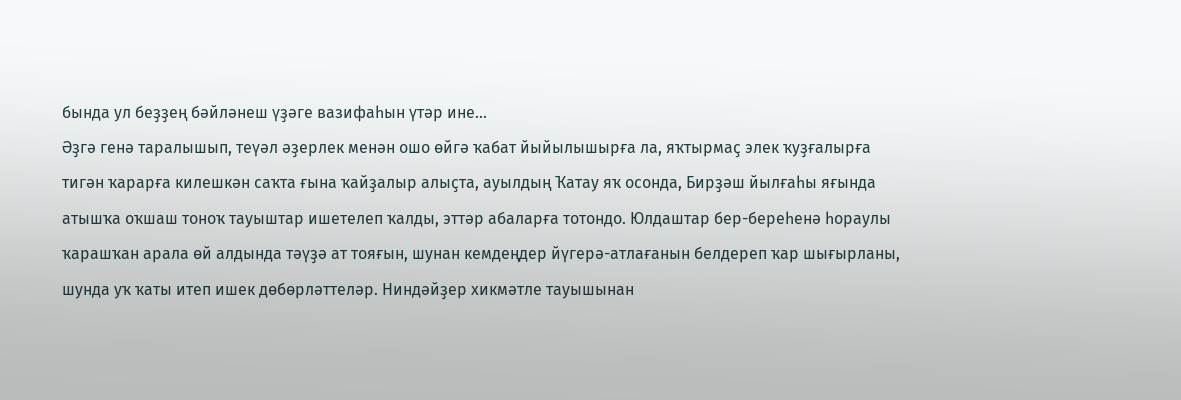бында ул беҙҙең бәйләнеш үҙәге вазифаһын үтәр ине...
Әҙгә генә таралышып, теүәл әҙерлек менән ошо өйгә ҡабат йыйылышырға ла, яҡтырмаҫ элек ҡуҙғалырға тигән ҡарарға килешкән саҡта ғына ҡайҙалыр алыҫта, ауылдың Ҡатау яҡ осонда, Бирҙәш йылғаһы яғында атышҡа оҡшаш тоноҡ тауыштар ишетелеп ҡалды, эттәр абаларға тотондо. Юлдаштар бер-береһенә һораулы ҡарашҡан арала өй алдында тәүҙә ат тояғын, шунан кемдеңдер йүгерә-атлағанын белдереп ҡар шығырланы, шунда уҡ ҡаты итеп ишек дөбөрләттеләр. Ниндәйҙер хикмәтле тауышынан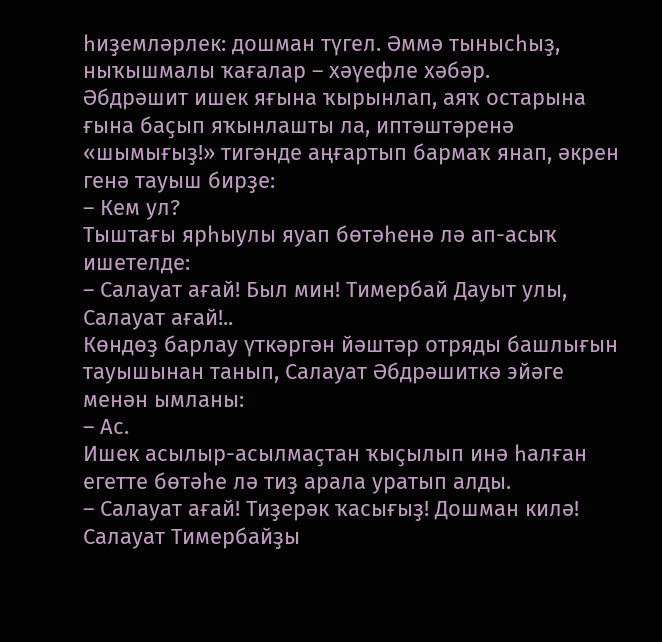һиҙемләрлек: дошман түгел. Әммә тынысһыҙ, ныҡышмалы ҡағалар – хәүефле хәбәр.
Әбдрәшит ишек яғына ҡырынлап, аяҡ остарына ғына баҫып яҡынлашты ла, иптәштәренә «шымығыҙ!» тигәнде аңғартып бармаҡ янап, әкрен генә тауыш бирҙе:
– Кем ул?
Тыштағы ярһыулы яуап бөтәһенә лә ап-асыҡ ишетелде:
– Салауат ағай! Был мин! Тимербай Дауыт улы, Салауат ағай!..
Көндөҙ барлау үткәргән йәштәр отряды башлығын тауышынан танып, Салауат Әбдрәшиткә эйәге менән ымланы:
– Ас.
Ишек асылыр-асылмаҫтан ҡыҫылып инә һалған егетте бөтәһе лә тиҙ арала уратып алды.
– Салауат ағай! Тиҙерәк ҡасығыҙ! Дошман килә!
Салауат Тимербайҙы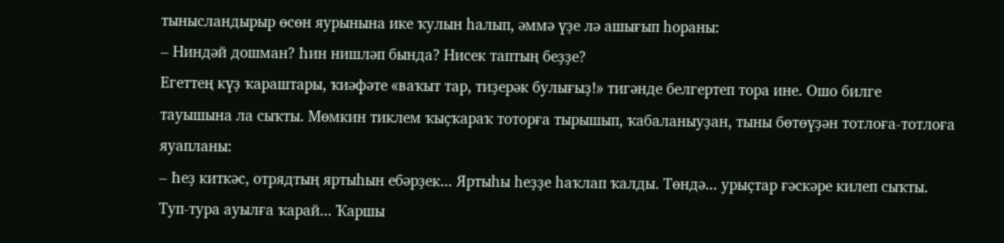тынысландырыр өсөн яурынына ике ҡулын һалып, әммә үҙе лә ашығып һораны:
– Ниндәй дошман? Һин нишләп бында? Нисек таптың беҙҙе?
Егеттең күҙ ҡараштары, ҡиәфәте «ваҡыт тар, тиҙерәк булығыҙ!» тигәнде белгертеп тора ине. Ошо билге тауышына ла сыҡты. Мөмкин тиклем ҡыҫҡараҡ тоторға тырышып, ҡабаланыуҙан, тыны бөтөүҙән тотлоға-тотлоға яуапланы:
– Һеҙ киткәс, отрядтың яртыһын ебәрҙек... Яртыһы һеҙҙе һаҡлап ҡалды. Төндә... урыҫтар ғәскәре килеп сыҡты. Туп-тура ауылға ҡарай... Ҡаршы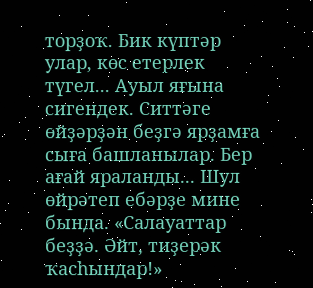торҙоҡ. Бик күптәр улар, көс етерлек түгел... Ауыл яғына сигендек. Ситтәге өйҙәрҙән беҙгә ярҙамға сыға башланылар. Бер ағай яраланды... Шул өйрәтеп ебәрҙе мине бында. «Салауаттар беҙҙә. Әйт, тиҙерәк ҡасһындар!»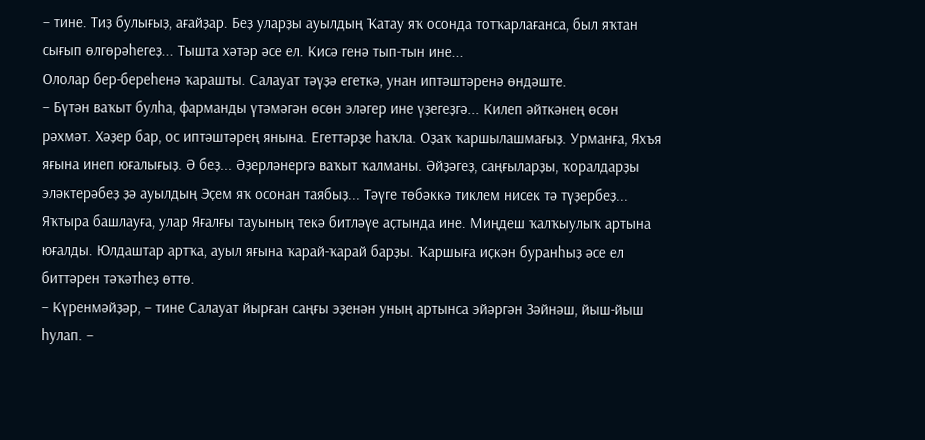– тине. Тиҙ булығыҙ, ағайҙар. Беҙ уларҙы ауылдың Ҡатау яҡ осонда тотҡарлағанса, был яҡтан сығып өлгөрәһегеҙ... Тышта хәтәр әсе ел. Кисә генә тып-тын ине...
Ололар бер-береһенә ҡарашты. Салауат тәүҙә егеткә, унан иптәштәренә өндәште.
– Бүтән ваҡыт булһа, фарманды үтәмәгән өсөн эләгер ине үҙегеҙгә... Килеп әйткәнең өсөн рәхмәт. Хәҙер бар, ос иптәштәрең янына. Егеттәрҙе һаҡла. Оҙаҡ ҡаршылашмағыҙ. Урманға, Яхъя яғына инеп юғалығыҙ. Ә беҙ... Әҙерләнергә ваҡыт ҡалманы. Әйҙәгеҙ, саңғыларҙы, ҡоралдарҙы эләктерәбеҙ ҙә ауылдың Эҫем яҡ осонан таябыҙ... Тәүге төбәккә тиклем нисек тә түҙербеҙ...
Яҡтыра башлауға, улар Яғалғы тауының текә битләүе аҫтында ине. Миңдеш ҡалҡыулыҡ артына юғалды. Юлдаштар артҡа, ауыл яғына ҡарай-ҡарай барҙы. Ҡаршыға иҫкән буранһыҙ әсе ел биттәрен тәҡәтһеҙ өттө.
– Күренмәйҙәр, – тине Салауат йырған саңғы эҙенән уның артынса эйәргән Зәйнәш, йыш-йыш һулап. –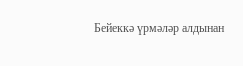Бейеккә үрмәләр алдынан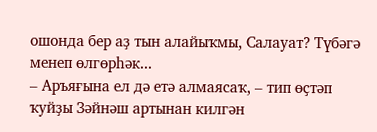ошонда бер аҙ тын алайыҡмы, Салауат? Түбәгә менеп өлгөрһәк...
– Аръяғына ел дә етә алмаясаҡ, – тип өҫтәп ҡуйҙы Зәйнәш артынан килгән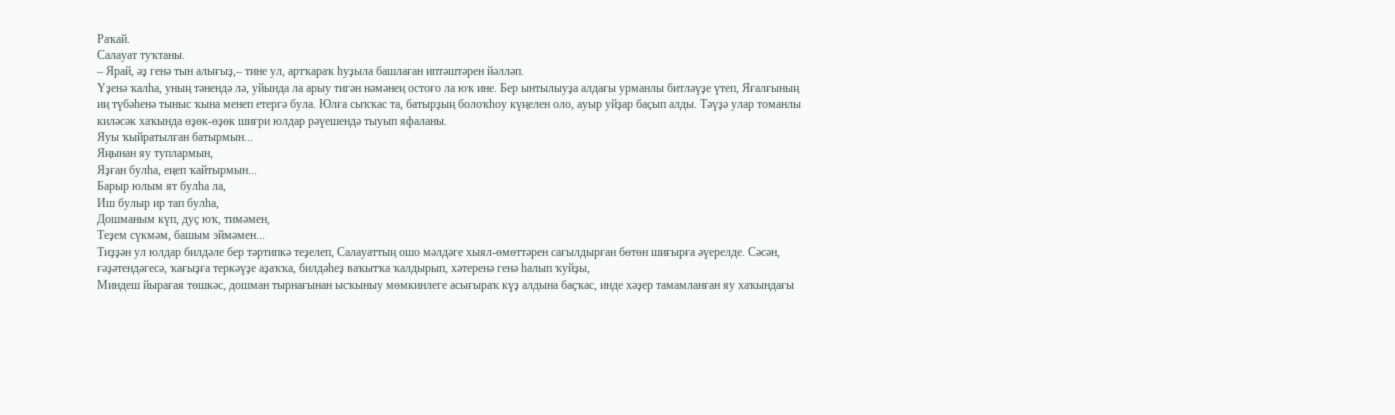Раҡай.
Салауат туҡтаны.
– Ярай, әҙ генә тын алығыҙ,– тине ул, артҡараҡ һуҙыла башлаған иптәштәрен йәлләп.
Үҙенә ҡалһа, уның тәнендә лә, уйында ла арыу тигән нәмәнең остоғо ла юҡ ине. Бер ынтылыуҙа алдағы урманлы битләүҙе үтеп, Яғалғының иң түбәһенә тыныс ҡына менеп етергә була. Юлға сыҡҡас та, батырҙың болоҡһоу күңелен оло, ауыр уйҙар баҫып алды. Тәүҙә улар томанлы киләсәк хаҡында өҙөк-өҙөк шиғри юлдар рәүешендә тыуып яфаланы.
Яуы ҡыйратылған батырмын...
Яңынан яу туплармын,
Яҙған булһа, еңеп ҡайтырмын...
Барыр юлым ят булһа ла,
Иш булыр ир тап булһа,
Дошманым күп, дуҫ юҡ, тимәмен,
Теҙем сүкмәм, башым эймәмен...
Тиҙҙән ул юлдар билдәле бер тәртипкә теҙелеп, Салауаттың ошо мәлдәге хыял-өмөттәрен сағылдырған бөтөн шиғырға әүерелде. Сәсән, ғәҙәтендәгесә, ҡағыҙға теркәүҙе аҙаҡҡа, билдәһеҙ ваҡытҡа ҡалдырып, хәтеренә генә һалып ҡуйҙы,
Миндеш йырағая төшкәс, дошман тырнағынан ысҡыныу мөмкинлеге асығыраҡ күҙ алдына баҫҡас, инде хәҙер тамамланған яу хаҡындағы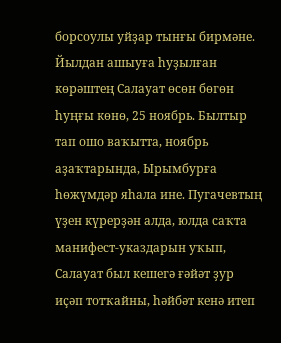борсоулы уйҙар тынғы бирмәне. Йылдан ашыуға һуҙылған көрәштең Салауат өсөн бөгөн һуңғы көнө, 25 ноябрь. Былтыр тап ошо ваҡытта, ноябрь аҙаҡтарында, Ырымбурға һөжүмдәр яһала ине. Пугачевтың үҙен күрерҙән алда, юлда саҡта манифест-указдарын уҡып, Салауат был кешегә ғәйәт ҙур иҫәп тотҡайны, һәйбәт кенә итеп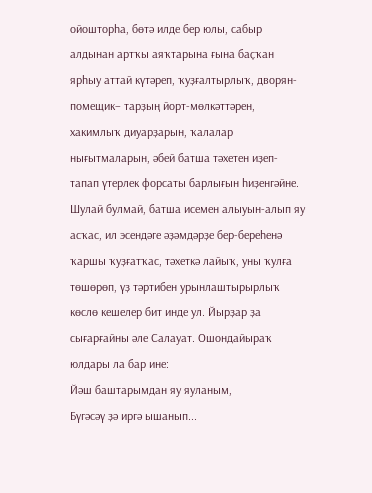ойошторһа, бөтә илде бер юлы, сабыр алдынан артҡы аяҡтарына ғына баҫҡан ярһыу аттай күтәреп, ҡуҙғалтырлыҡ, дворян-помещик– тарҙың йорт-мөлкәттәрен, хакимлыҡ диуарҙарын, ҡалалар нығытмаларын, әбей батша тәхетен иҙеп-тапап үтерлек форсаты барлығын һиҙенгәйне. Шулай булмай, батша исемен алыуын-алып яу асҡас, ил эсендәге әҙәмдәрҙе бер-береһенә ҡаршы ҡуҙғатҡас, тәхеткә лайыҡ, уны ҡулға төшөрөп, үҙ тәртибен урынлаштырырлыҡ көслө кешелер бит инде ул. Йырҙар ҙа сығарғайны әле Салауат. Ошондайыраҡ юлдары ла бар ине:
Йәш баштарымдан яу яуланым,
Бүгәсәү ҙә иргә ышанып...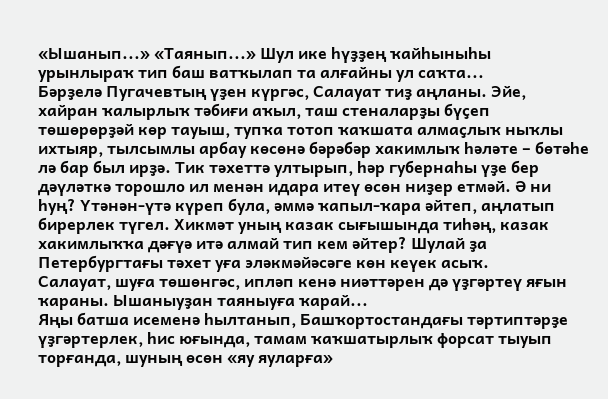«Ышанып...» «Таянып...» Шул ике һүҙҙең ҡайһыныһы урынлыраҡ тип баш ватҡылап та алғайны ул саҡта...
Бәрҙелә Пугачевтың үҙен күргәс, Салауат тиҙ аңланы. Эйе, хайран ҡалырлыҡ тәбиғи аҡыл, таш стеналарҙы бүҫеп төшөрөрҙәй көр тауыш, тупҡа тотоп ҡаҡшата алмаҫлыҡ ныҡлы ихтыяр, тылсымлы арбау көсөнә бәрәбәр хакимлыҡ һәләте – бөтәһе лә бар был ирҙә. Тик тәхеттә ултырып, һәр губернаһы үҙе бер дәүләткә торошло ил менән идара итеү өсөн ниҙер етмәй. Ә ни һуң? Үтәнән-үтә күреп була, әммә ҡапыл-ҡара әйтеп, аңлатып бирерлек түгел. Хикмәт уның казак сығышында тиһәң, казак хакимлыҡҡа дәғүә итә алмай тип кем әйтер? Шулай ҙа Петербургтағы тәхет уға эләкмәйәсәге көн кеүек асыҡ.
Салауат, шуға төшөнгәс, ипләп кенә ниәттәрен дә үҙгәртеү яғын ҡараны. Ышаныуҙан таяныуға ҡарай...
Яңы батша исеменә һылтанып, Башҡортостандағы тәртиптәрҙе үҙгәртерлек, һис юғында, тамам ҡаҡшатырлыҡ форсат тыуып торғанда, шуның өсөн «яу яуларға»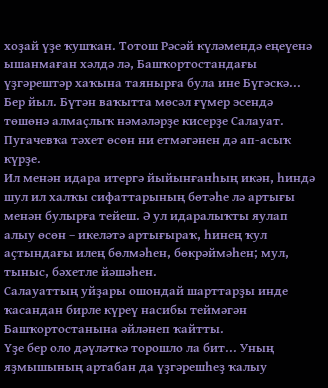хоҙай үҙе ҡушҡан. Тотош Рәсәй күләмендә еңеүенә ышанмаған хәлдә лә, Башҡортостандағы үҙгәрештәр хаҡына таянырға була ине Бүгәскә...
Бер йыл. Бүтән ваҡытта мөсәл ғүмер эсендә төшөнә алмаҫлыҡ нәмәләрҙе кисерҙе Салауат. Пугачевҡа тәхет өсөн ни етмәгәнен дә ап-асыҡ күрҙе.
Ил менән идара итергә йыйынғанһың икән, һиндә шул ил халҡы сифаттарының бөтәһе лә артығы менән булырға тейеш. Ә ул идаралыҡты яулап алыу өсөн – икеләтә артығыраҡ, һинең ҡул аҫтындағы илең бөлмәһен, бөкрәймәһен; мул, тыныс, бәхетле йәшәһен.
Салауаттың уйҙары ошондай шарттарҙы инде ҡасандан бирле күреү насибы теймәгән Башҡортостанына әйләнеп ҡайтты.
Үҙе бер оло дәүләткә торошло ла бит... Уның яҙмышының артабан да үҙгәрешһеҙ ҡалыу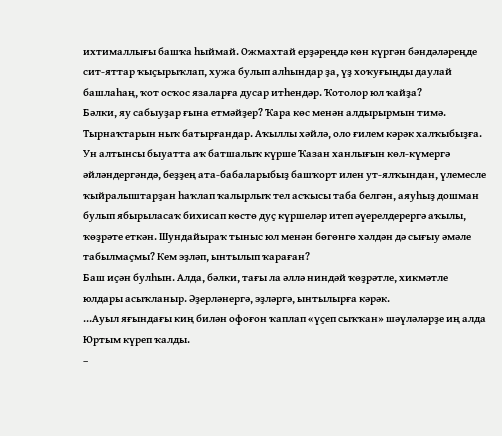ихтималлығы башҡа һыймай. Ожмахтай ерҙәреңдә көн күргән бәндәләреңде сит-яттар ҡыҫырыҡлап, хужа булып алһындар ҙа, үҙ хоҡуғыңды даулай башлаһаң, ҡот осҡос язаларға дусар итһендәр. Ҡотолор юл ҡайҙа?
Бәлки, яу сабыуҙар ғына етмәйҙер? Ҡара көс менән алдырырмын тимә. Тырнаҡтарын ныҡ батырғандар. Аҡыллы хәйлә, оло ғилем кәрәк халҡыбыҙға. Ун алтынсы быуатта аҡ батшалыҡ күрше Ҡазан ханлығын көл-күмергә әйләндергәндә, беҙҙең ата-бабаларыбыҙ башҡорт илен ут-ялҡындан, үлемесле ҡыйралыштарҙан һаҡлап ҡалырлыҡ тел асҡысы таба белгән, аяуһыҙ дошман булып ябырыласаҡ бихисап көстө дуҫ күршеләр итеп әүерелдерергә аҡылы, ҡөҙрәте еткән. Шундайыраҡ тыныс юл менән бөгөнгө хәлдән дә сығыу әмәле табылмаҫмы? Кем эҙләп, ынтылып ҡараған?
Баш иҫән булһын. Алда, бәлки, тағы ла әллә ниндәй ҡөҙрәтле, хикмәтле юлдары асыҡланыр. Әҙерләнергә, эҙләргә, ынтылырға кәрәк.
...Ауыл яғындағы киң билән офоғон ҡаплап «үҫеп сыҡҡан» шәүләләрҙе иң алда Юртым күреп ҡалды.
–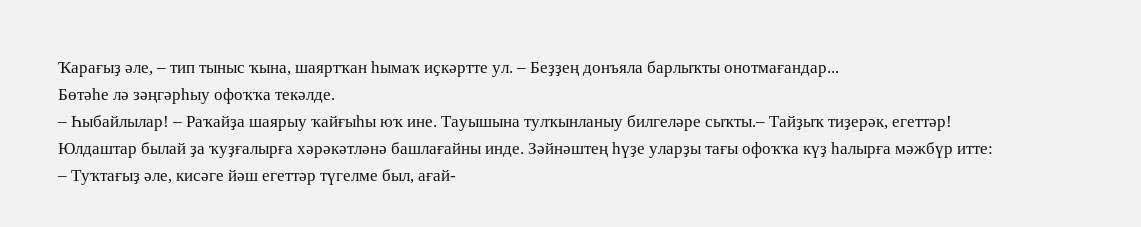Ҡарағыҙ әле, – тип тыныс ҡына, шаяртҡан һымаҡ иҫкәртте ул. – Беҙҙең донъяла барлыҡты онотмағандар...
Бөтәһе лә зәңгәрһыу офоҡҡа текәлде.
– Һыбайлылар! – Раҡайҙа шаярыу ҡайғыһы юҡ ине. Тауышына тулҡынланыу билгеләре сыҡты.– Тайҙыҡ тиҙерәк, егеттәр!
Юлдаштар былай ҙа ҡуҙғалырға хәрәкәтләнә башлағайны инде. Зәйнәштең һүҙе уларҙы тағы офоҡҡа күҙ һалырға мәжбүр итте:
– Туҡтағыҙ әле, кисәге йәш егеттәр түгелме был, ағай-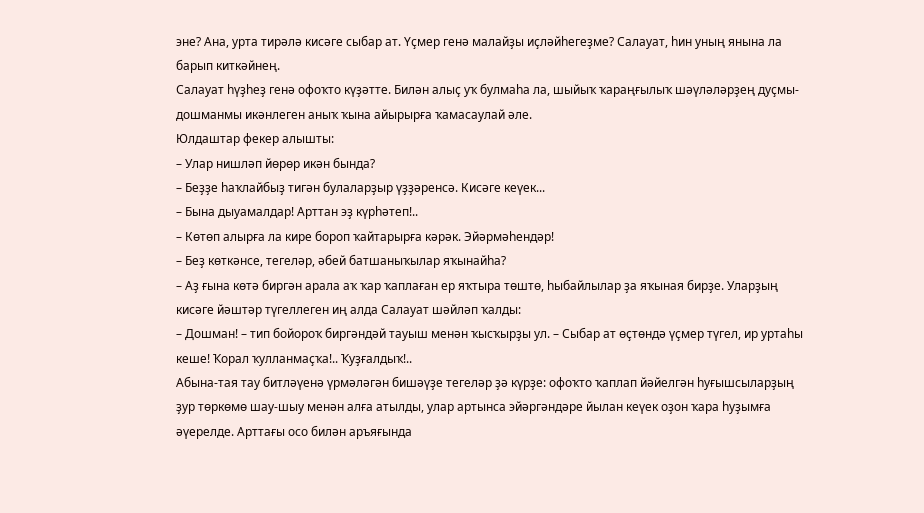эне? Ана, урта тирәлә кисәге сыбар ат. Үҫмер генә малайҙы иҫләйһегеҙме? Салауат, һин уның янына ла барып киткәйнең.
Салауат һүҙһеҙ генә офоҡто күҙәтте. Билән алыҫ уҡ булмаһа ла, шыйыҡ ҡараңғылыҡ шәүләләрҙең дуҫмы-дошманмы икәнлеген аныҡ ҡына айырырға ҡамасаулай әле.
Юлдаштар фекер алышты:
– Улар нишләп йөрөр икән бында?
– Беҙҙе һаҡлайбыҙ тигән булаларҙыр үҙҙәренсә. Кисәге кеүек...
– Бына дыуамалдар! Арттан эҙ күрһәтеп!..
– Көтөп алырға ла кире бороп ҡайтарырға кәрәк. Эйәрмәһендәр!
– Беҙ көткәнсе, тегеләр, әбей батшаныҡылар яҡынайһа?
– Аҙ ғына көтә биргән арала аҡ ҡар ҡаплаған ер яҡтыра төштө, һыбайлылар ҙа яҡыная бирҙе. Уларҙың кисәге йәштәр түгеллеген иң алда Салауат шәйләп ҡалды:
– Дошман! – тип бойороҡ биргәндәй тауыш менән ҡысҡырҙы ул. – Сыбар ат өҫтөндә үҫмер түгел, ир уртаһы кеше! Ҡорал ҡулланмаҫҡа!.. Ҡуҙғалдыҡ!..
Абына-тая тау битләүенә үрмәләгән бишәүҙе тегеләр ҙә күрҙе: офоҡто ҡаплап йәйелгән һуғышсыларҙың ҙур төркөмө шау-шыу менән алға атылды, улар артынса эйәргәндәре йылан кеүек оҙон ҡара һуҙымға әүерелде. Арттағы осо билән аръяғында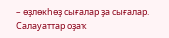– өҙлөкһөҙ сығалар ҙа сығалар.
Салауаттар оҙаҡ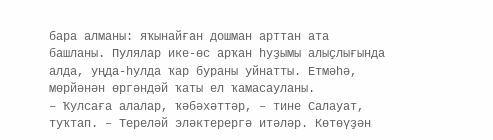бара алманы: яҡынайған дошман арттан ата башланы. Пулялар ике-өс арҡан һуҙымы алыҫлығында алда, уңда-һулда ҡар бураны уйнатты. Етмәһә, мөрйәнән өргәндәй ҡаты ел ҡамасауланы.
– Ҡулсаға алалар, ҡәбәхәттәр, – тине Салауат, туҡтап. – Тереләй эләктерергә итәләр. Көтөүҙән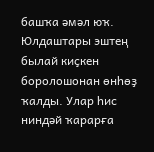башҡа әмәл юҡ.
Юлдаштары эштең былай киҫкен боролошонан өнһөҙ ҡалды. Улар һис ниндәй ҡарарға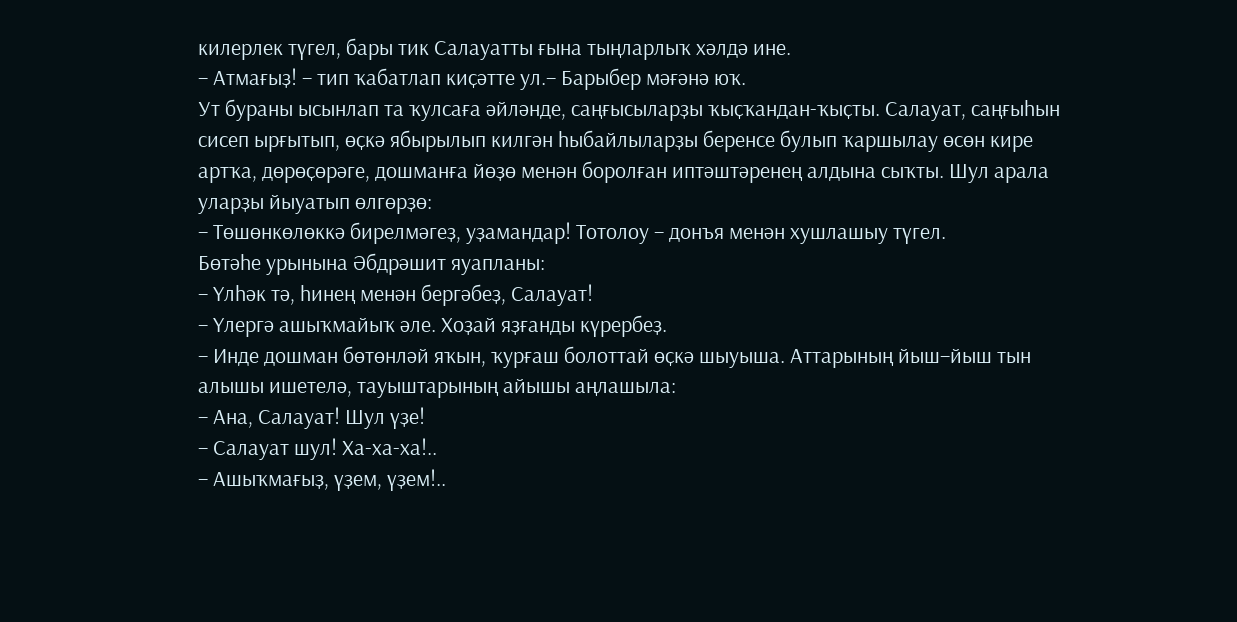килерлек түгел, бары тик Салауатты ғына тыңларлыҡ хәлдә ине.
– Атмағыҙ! – тип ҡабатлап киҫәтте ул.– Барыбер мәғәнә юҡ.
Ут бураны ысынлап та ҡулсаға әйләнде, саңғысыларҙы ҡыҫҡандан-ҡыҫты. Салауат, саңғыһын сисеп ырғытып, өҫкә ябырылып килгән һыбайлыларҙы беренсе булып ҡаршылау өсөн кире артҡа, дөрөҫөрәге, дошманға йөҙө менән боролған иптәштәренең алдына сыҡты. Шул арала уларҙы йыуатып өлгөрҙө:
– Төшөнкөлөккә бирелмәгеҙ, уҙамандар! Тотолоу – донъя менән хушлашыу түгел.
Бөтәһе урынына Әбдрәшит яуапланы:
– Үлһәк тә, һинең менән бергәбеҙ, Салауат!
– Үлергә ашыҡмайыҡ әле. Хоҙай яҙғанды күрербеҙ.
– Инде дошман бөтөнләй яҡын, ҡурғаш болоттай өҫкә шыуыша. Аттарының йыш–йыш тын алышы ишетелә, тауыштарының айышы аңлашыла:
– Ана, Салауат! Шул үҙе!
– Салауат шул! Ха-ха-ха!..
– Ашыҡмағыҙ, үҙем, үҙем!..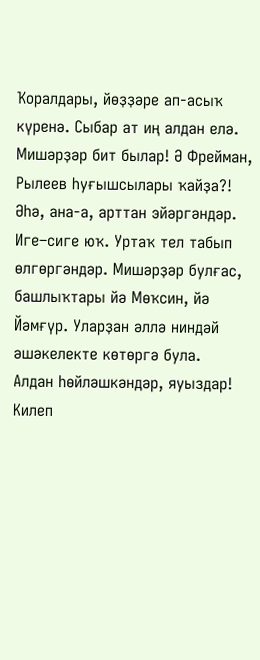Ҡоралдары, йөҙҙәре ап-асыҡ күренә. Сыбар ат иң алдан елә. Мишәрҙәр бит былар! Ә Фрейман, Рылеев һуғышсылары ҡайҙа?! Әһә, ана-а, арттан эйәргәндәр. Иге–сиге юҡ. Уртаҡ тел табып өлгөргәндәр. Мишәрҙәр булғас, башлыҡтары йә Мөҡсин, йә Йәмғүр. Уларҙан әллә ниндәй әшәкелекте көтөргә була.
Алдан һөйләшкәндәр, яуыздар! Килеп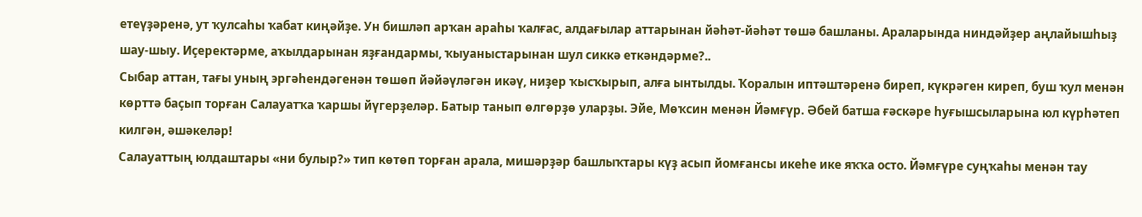етеүҙәренә, ут ҡулсаһы ҡабат киңәйҙе. Ун бишләп арҡан араһы ҡалғас, алдағылар аттарынан йәһәт-йәһәт төшә башланы. Араларында ниндәйҙер аңлайышһыҙ шау-шыу. Иҫеректәрме, аҡылдарынан яҙғандармы, ҡыуаныстарынан шул сиккә еткәндәрме?..
Сыбар аттан, тағы уның эргәһендәгенән төшөп йәйәүләгән икәү, ниҙер ҡысҡырып, алға ынтылды. Ҡоралын иптәштәренә биреп, күкрәген киреп, буш ҡул менән көрттә баҫып торған Салауатҡа ҡаршы йүгерҙеләр. Батыр танып өлгөрҙө уларҙы. Эйе, Мөҡсин менән Йәмғүр. Әбей батша ғәскәре һуғышсыларына юл күрһәтеп килгән, әшәкеләр!
Салауаттың юлдаштары «ни булыр?» тип көтөп торған арала, мишәрҙәр башлыҡтары күҙ асып йомғансы икеһе ике яҡҡа осто. Йәмғүре суңҡаһы менән тау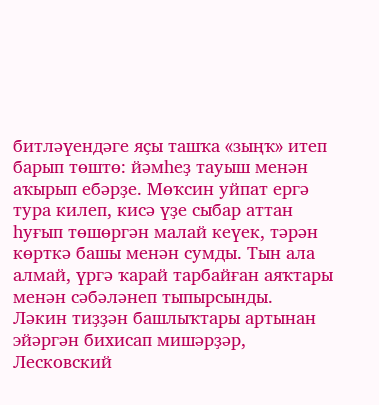битләүендәге яҫы ташҡа «зыңҡ» итеп барып төштө: йәмһеҙ тауыш менән аҡырып ебәрҙе. Мөҡсин уйпат ергә тура килеп, кисә үҙе сыбар аттан һуғып төшөргән малай кеүек, тәрән көрткә башы менән сумды. Тын ала алмай, үргә ҡарай тарбайған аяҡтары менән сәбәләнеп тыпырсынды.
Ләкин тиҙҙән башлыҡтары артынан эйәргән бихисап мишәрҙәр, Лесковский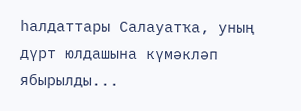һалдаттары Салауатҡа, уның дүрт юлдашына күмәкләп ябырылды...